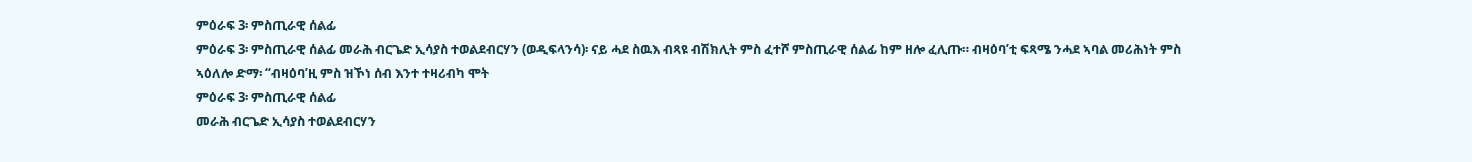ምዕራፍ 3፡ ምስጢራዊ ሰልፊ
ምዕራፍ 3፡ ምስጢራዊ ሰልፊ መራሕ ብርጌድ ኢሳያስ ተወልደብርሃን (ወዲፍላንሳ)፡ ናይ ሓደ ስዉእ ብጻዩ ብሽክሊት ምስ ፈተሾ ምስጢራዊ ሰልፊ ከም ዘሎ ፈሊጡ። ብዛዕባ’ቲ ፍጻሜ ንሓደ ኣባል መሪሕነት ምስ ኣዕለሎ ድማ፡ “ብዛዕባ’ዚ ምስ ዝኾነ ሰብ እንተ ተዛሪብካ ሞት
ምዕራፍ 3፡ ምስጢራዊ ሰልፊ
መራሕ ብርጌድ ኢሳያስ ተወልደብርሃን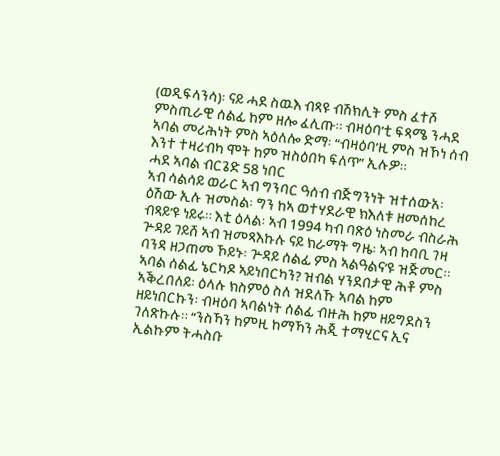(ወዲፍላንሳ)፡ ናይ ሓደ ስዉእ ብጻዩ ብሽክሊት ምስ ፈተሾ ምስጢራዊ ሰልፊ ከም ዘሎ ፈሊጡ። ብዛዕባ’ቲ ፍጻሜ ንሓደ ኣባል መሪሕነት ምስ ኣዕለሎ ድማ፡ “ብዛዕባ’ዚ ምስ ዝኾነ ሰብ እንተ ተዛሪብካ ሞት ከም ዝስዕበካ ፍለጥ” ኢሉዎ።
ሓደ ኣባል ብርጌድ 58 ነበር
ኣብ ሳልሳይ ወራር ኣብ ግንባር ዓሰብ ብጅግንነት ዝተሰውአ፡ ዕሽው ኢሉ ዝመስል፡ ግን ከኣ ወተሃደራዊ ክእለቱ ዘመሰከረ ብጻይ’ዩ ነይሩ። እቲ ዕላል፡ ኣብ 1994 ካብ ባጽዕ ነስመራ ብስራሕ ጕዳይ ገይሸ ኣብ ዝመጻእኩሉ ናይ ክራማት ግዜ፡ ኣብ ከባቢ ገዛ ባንዳ ዘጋጠመ ኾይኑ፡ ጕዳይ ሰልፊ ምስ ኣልዓልና’ዩ ዝጅመር። ኣባል ሰልፊ ኔርካዶ ኣይነበርካን? ዝብል ሃንደበታዊ ሕቶ ምስ ኣቕረበለይ፡ ዕላሉ ክስምዕ ስለ ዝደለኹ ኣባል ከም ዘይነበርኩን፡ ብዛዕባ ኣባልነት ሰልፊ ብዙሕ ከም ዘይግደስን ገለጽኩሉ። “ንስኻን ከምዚ ከማኻን ሕጂ ተማሂርና ኢና ኢልኩም ትሓስቡ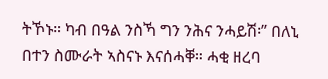ትኾኑ። ካብ በዓል ንስኻ ግን ንሕና ንሓይሽ፡” በለኒ በተን ስሙራት ኣስናኑ እናሰሓቐ። ሓቂ ዘረባ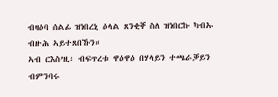ብዛዕባ ሰልፊ ዝነበረኒ ዕላል ጸንቂቐ ስለ ዝነበርኩ ካብኡ ብዙሕ ኣይተጸበኹን።
ኣብ ርእስ’ዚ፡ ብፍጥረቱ ዋዕዋዕ በሃላይን ተጫራቓይን ብምንባሩ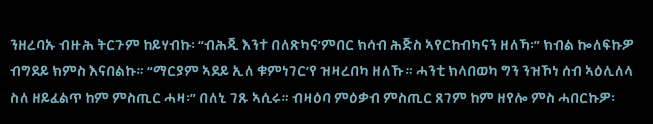ንዘረባኡ ብዙሕ ትርጉም ከይሃብኩ፡ “ብሕጂ እንተ በለጽካና’ምበር ክሳብ ሕጅስ ኣየርከብካናን ዘለኻ፡” ክብል ኰለፍኩዎ ብግደይ ክምስ እናበልኩ። “ማርያም ኣደይ ኢለ ቁምነገር’የ ዝዛረበካ ዘለኹ። ሓንቲ ክላበወካ ግን ንዝኾነ ሰብ ኣዕሊለላ ስለ ዘይፈልጥ ከም ምስጢር ሓዛ፡” በለኒ ገጹ ኣሲሩ። ብዛዕባ ምዕቃብ ምስጢር ጸገም ከም ዘየሎ ምስ ሓበርኩዎ፡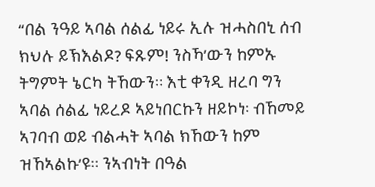“በል ንዓይ ኣባል ሰልፊ ነይሩ ኢሉ ዝሓስበኒ ሰብ ክህሉ ይኽእልዶ? ፍጹም! ንስኻ’ውን ከምኡ ትግምት ኔርካ ትኸውን። እቲ ቀንዲ ዘረባ ግን ኣባል ሰልፊ ነይረዶ ኣይነበርኩን ዘይኮነ፡ ብኸመይ ኣገባብ ወይ ብልሓት ኣባል ክኸውን ከም ዝኸኣልኩ’ዩ። ንኣብነት በዓል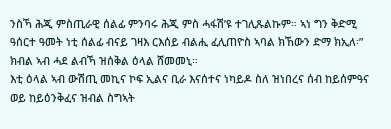ንስኻ ሕጂ ምስጢራዊ ሰልፊ ምንባሩ ሕጂ ምስ ሓፋሽ’ዩ ተገሊጹልኩም። ኣነ ግን ቅድሚ ዓሰርተ ዓመት ነቲ ሰልፊ ብናይ ገዛእ ርእሰይ ብልሒ ፈሊጠዮስ ኣባል ክኸውን ድማ ክኢለ፡” ክብል ኣብ ሓደ ልብኻ ዝሰቅል ዕላል ሸመመኒ።
እቲ ዕላል ኣብ ውሽጢ መኪና ኮፍ ኢልና ቢራ እናሰተና ነካይዶ ስለ ዝነበረና ሰብ ከይሰምዓና ወይ ከይዕንቅፈና ዝብል ስግኣት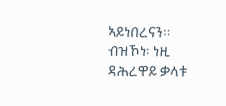ኣይነበረናን። ብዝኾነ፡ ነዚ ዳሕረዋይ ቃላቱ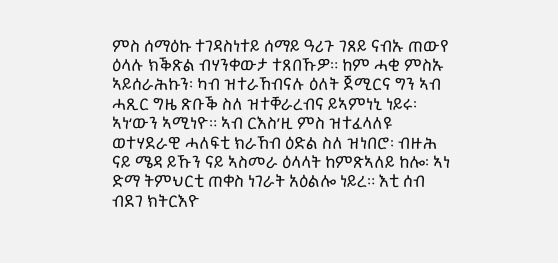ምስ ሰማዕኩ ተገዳስነተይ ሰማይ ዓሪጉ ገጸይ ናብኡ ጠውየ ዕላሉ ክቕጽል ብሃንቀውታ ተጸበኹዎ። ከም ሓቂ ምስኡ ኣይሰራሕኩን፡ ካብ ዝተራኸብናሉ ዕለት ጀሚርና ግን ኣብ ሓጺር ግዜ ጽቡቕ ስለ ዝተቐራረብና ይኣምነኒ ነይሩ፡ ኣነ‘ውን ኣሚነዮ። ኣብ ርእስ’ዚ ምስ ዝተፈላለዩ ወተሃደራዊ ሓለፍቲ ክራኸብ ዕድል ስለ ዝነበሮ፡ ብዙሕ ናይ ሜዳ ይኹን ናይ ኣስመራ ዕላላት ከምጽኣለይ ከሎ፡ ኣነ ድማ ትምህርቲ ጠቀስ ነገራት አዕልሎ ነይረ። እቲ ሰብ ብደገ ክትርእዮ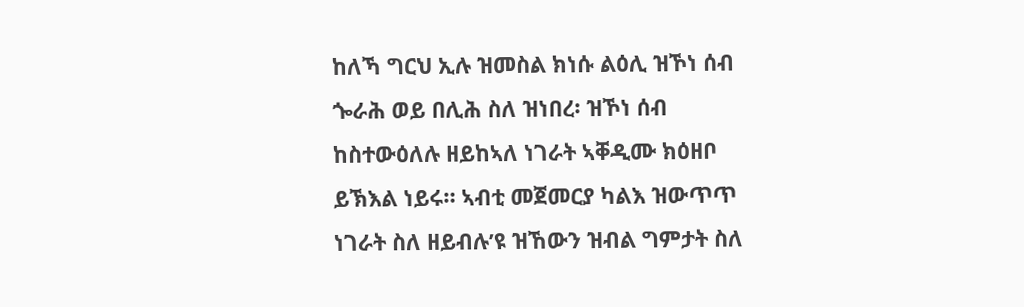ከለኻ ግርህ ኢሉ ዝመስል ክነሱ ልዕሊ ዝኾነ ሰብ ጐራሕ ወይ በሊሕ ስለ ዝነበረ፡ ዝኾነ ሰብ ከስተውዕለሉ ዘይከኣለ ነገራት ኣቐዲሙ ክዕዘቦ ይኽእል ነይሩ። ኣብቲ መጀመርያ ካልእ ዝውጥጥ ነገራት ስለ ዘይብሉ’ዩ ዝኸውን ዝብል ግምታት ስለ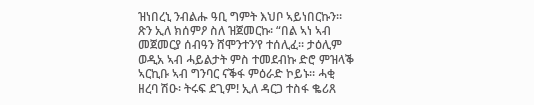ዝነበረኒ ንብልሑ ዓቢ ግምት እህቦ ኣይነበርኩን።
ጽን ኢለ ክሰምዖ ስለ ዝጀመርኩ፡ “በል ኣነ ኣብ መጀመርያ ሰብዓን ሸሞንተን’የ ተሰሊፈ። ታዕሊም ወዲአ ኣብ ሓይልታት ምስ ተመደብኩ ድሮ ምዝላቕ ኣርኪቡ ኣብ ግንባር ናቕፋ ምዕራድ ኮይኑ። ሓቂ ዘረባ ሽዑ፡ ትሩፍ ደጊም! ኢለ ዳርጋ ተስፋ ቈሪጸ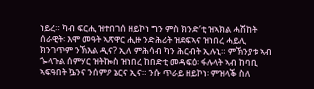ነይረ። ካብ ፍርሒ ዝተበገሰ ዘይኮነ ግን ምስ ክንድ’ቲ ዝኣክል ሓሽከት ሰራዊት፡ እሞ መዓት ኣጽዋር ሒዙ ንድሕሪት ዝደፍኣና ዝነበረ ሓይሊ ክንገጥም ንኽእል ዲና? ኢለ ምሕሳብ ካን ሕርብት ኢሉኒ። ምኽንያቱ ኣብ ጐላጉል ሰምሃር ዝትኰስ ዝነበረ ከበድቲ መዳፍዕ፡ ፋሉላት ኣብ ከባቢ ኣፍዓበት ኴንና ንሰምዖ ኔርና ኢና። ንሱ ጥራይ ዘይኮነ፡ ምዝላቕ ስለ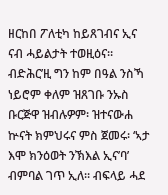ዘርከበ ፖለቲካ ከይጸገብና ኢና ናብ ሓይልታት ተወዚዕና። ብድሕር’ዚ ግን ከም በዓል ንስኻ ነይሮም ቀለም ዝጸገቡ ንኡስ ቡርጅዋ ዝብሉዎም፡ ዝተናውሐ ኵናት ክምህሩና ምስ ጀመሩ፡ ‘ኣታ እሞ ክንዕወት ንኽእል ኢና’ባ’ ብምባል ገጥ ኢለ። ብፍላይ ሓደ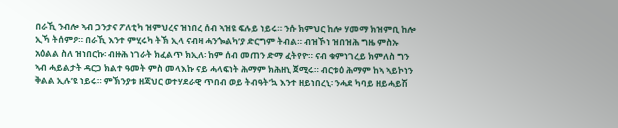በራኺ ንብሎ ኣብ ጋንታና ፖለቲካ ዝምህረና ዝነበረ ሰብ ኣዝዩ ፍሉይ ነይሩ። ንሱ ክምህር ከሎ ሃመማ ክዝምቢ ከሎ ኢኻ ትሰምዖ። በራኺ እንተ ምሂሩካ ትኽ ኢላ ናብዛ ሓንጐልካ’ያ ድርግም ትብል። ብዝኾነ ዝበዝሕ ግዜ ምስኡ አዕልል ስለ ዝነበርኩ፡ ብዙሕ ነገራት ክፈልጥ ክኢለ፡ ከም ሰብ መጠን ድማ ፈትየዮ። ናብ ቁምነገረይ ክምለስ ግን ኣብ ሓይልታት ዳርጋ ክልተ ዓመት ምስ መላእኩ ናይ ሓላፍነት ሕማም ክሕዘኒ ጀሚሩ። ብርቱዕ ሕማም ከኣ ኣይኮነን ቅልል ኢሉ’ዩ ነይሩ። ምኽንያቱ ዘጃህር ወተሃደራዊ ጥበብ ወይ ትብዓት’ኳ እንተ ዘይነበረኒ፡ ንሓደ ካባይ ዘይሓይሽ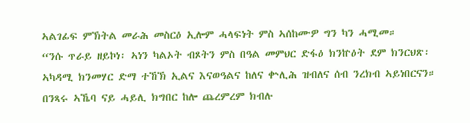ኣልገፊፍ ምኽትል መራሕ መስርዕ ኢሎም ሓላፍነት ምስ ኣሰከሙዎ ግን ካን ሓሚመ።
“ንሱ ጥራይ ዘይኮነ፡ ኣነን ካልኦት ብጾትን ምስ በዓል መምህር ድፋዕ ክንኵዕት ደም ክንርህጽ፡ ኣካዳሚ ክንመሃር ድማ ተኸኽ ኢልና እናወዓልና ከለና ቍሊሕ ዝብለና ሰብ ንረክብ ኣይነበርናን። በንጻሩ ኣኼባ ናይ ሓይሊ ክግበር ከሎ ጨረምረም ክብሉ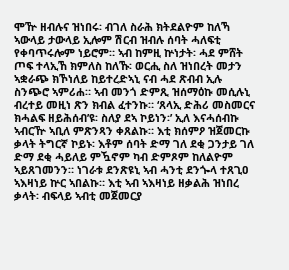ሞዅ ዘብሉና ዝነበሩ፡ ብገለ ስራሕ ክትደልዮም ከለኻ ኣውላይ ታውላይ ኢሎም ሽርብ ዝብሉ ሰባት ሓለፍቲ የቀባጥሩሎም ነይሮም። ኣብ ከምዚ ኵነታት፡ ሓደ ምሸት ጦፍ ተላኢኸ ክምለስ ከለኹ፡ ወርሒ ስለ ዝነበረት መታን ኣቋራጭ ክኾነለይ ከይተረድኣኒ ናብ ሓደ ጽብብ ኢሉ ስንጭሮ ኣምሪሐ። ኣብ መንጎ ድምጺ ዝሰማዕኩ መሲሉኒ ብረተይ መዚነ ጽን ክብል ፈተንኩ። ‘ጸላኢ ድሕሪ መስመርና ክሓልፍ ዘይሕሰብ’ዩ፡ ስለያ ደኣ ኮይነን፡’ ኢለ እናሓሰብኩ ኣብርዅ ኣቢለ ምጽንጻን ቀጸልኩ። እቲ ክሰምዖ ዝጀመርኩ ቃላት ትግርኛ ኮይኑ፡ እቶም ሰባት ድማ ገለ ደቂ ጋንታይ ገለ ድማ ደቂ ሓይለይ ምዃኖም ካብ ድምጾም ከለልዮም ኣይጸገመንን። ነገራቱ ደንጽዩኒ ኣብ ሓንቲ ደንጐላ ተጸጊዐ ኣእዛነይ ኵር ኣበልኩ። እቲ ኣብ ኣእዛነይ ዘቃልሕ ዝነበረ ቃላት፡ ብፍላይ ኣብቲ መጀመርያ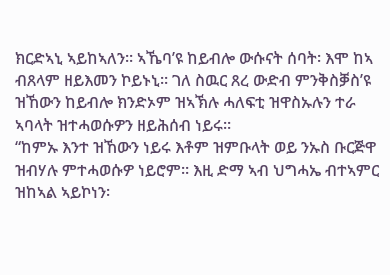ክርድኣኒ ኣይከኣለን። ኣኼባ’ዩ ከይብሎ ውሱናት ሰባት፡ እሞ ከኣ ብጸላም ዘይእመን ኮይኑኒ። ገለ ስዉር ጸረ ውድብ ምንቅስቓስ’ዩ ዝኸውን ከይብሎ ክንድኦም ዝኣኽሉ ሓለፍቲ ዝዋስኡሉን ተራ ኣባላት ዝተሓወሱዎን ዘይሕሰብ ነይሩ።
“ከምኡ እንተ ዝኸውን ነይሩ እቶም ዝምቡላት ወይ ንኡስ ቡርጅዋ ዝብሃሉ ምተሓወሱዎ ነይሮም። እዚ ድማ ኣብ ህግሓኤ ብተኣምር ዝከኣል ኣይኮነን፡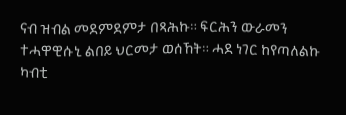ናብ ዝብል መደምደምታ በጻሕኩ። ፍርሕን ውራመን ተሓዋዊሱኒ ልበይ ህርመታ ወሰኸት። ሓደ ነገር ከየጣለልኩ ካብቲ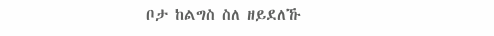ቦታ ከልግስ ስለ ዘይደለኹ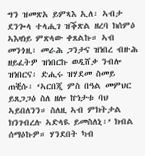ግን ዝመጽአ ይምጻእ ኢለ፡ ኣብታ ደንጐላ ተላሒገ ዝቕጽል ዘረባ ክሰምዕ ኣእዛነይ ምጽላው ቀጸልኩ። ኣብ መንጎዚ፡ መራሕ ጋንታና ዝነበረ ብዙሕ ዘይፈትዎ ዝነበርኩ ወዲሸቃ ንብሎ ዝነበርና፡ ድሒሩ ዝሃደመ ስመይ ጠቒሱ፡ ‘ኣርበጂ ምስ በዓል መምህር ይጸጋጋዕ ስለ ዘሎ ኵነታቱ ባህ ኣይበለንን። ስለዚ ኣብ ምክትታል ክንገብረሉ ኣድላዪ ይመስለኒ፡’ ክብል ሰማዕኩዎ። ሃንደበት ካብ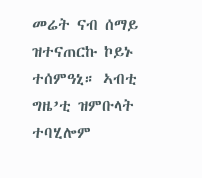መሬት ናብ ሰማይ ዝተናጠርኩ ኮይኑ ተሰምዓኒ። ኣብቲ ግዜ’ቲ ዝምቡላት ተባሂሎም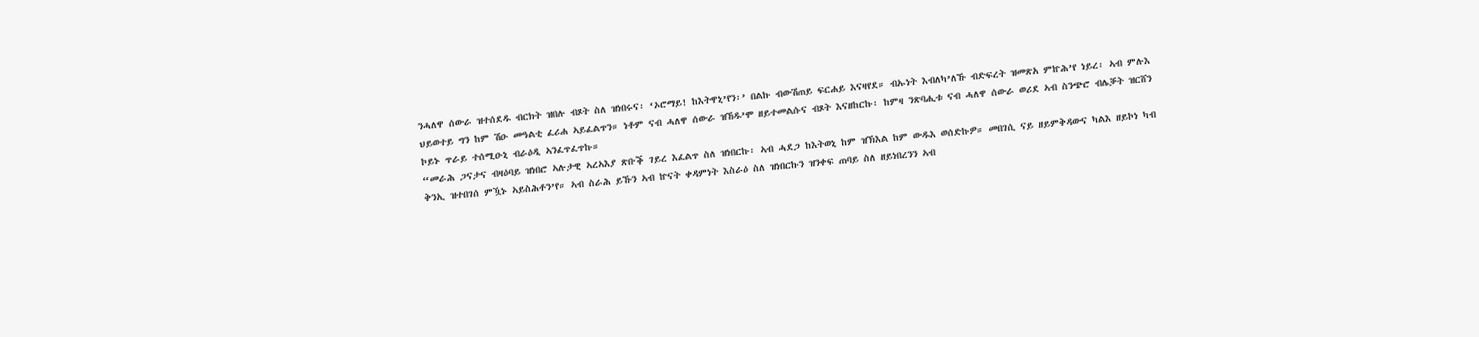ንሓለዋ ሰውራ ዝተሰደዱ ብርክት ዝበሉ ብጾት ስለ ዝነበሩና፡ ‘ኦሮማይ! ከእትዋኒ’የን፡’ በልኩ ብውሽጠይ ፍርሐይ እናዛየደ። ብኡነት እብለካ’ለኹ ብድፍረት ዝመጽአ ምኵሕ’የ ነይረ፡ ኣብ ምሉእ ህይወተይ ግን ከም ሽዑ መዓልቲ ፈሪሐ ኣይፈልጥን። ነቶም ናብ ሓለዋ ሰውራ ዝኸዱ’ሞ ዘይተመልሱና ብጾት እናዘከርኩ፡ ከምዛ ንጽባሒቱ ናብ ሓለዋ ሰውራ ወሪደ ኣብ ስንጭሮ ብሌቓት ዝርሸን ኮይኑ ጥራይ ተሰሚዑኒ ብራዕዲ ኣንፈጥፈጥኩ።
“መራሕ ጋናታና ብዛዕባይ ዝነበሮ ኣሉታዊ ኣረኣእያ ጽቡቕ ገይረ እፈልጥ ስለ ዝነበርኩ፡ ኣብ ሓደጋ ከእትወኒ ከም ዝኽእል ከም ውዱእ ወሰድኩዎ። መበገሲ ናይ ዘይምቅዳውና ካልእ ዘይኮነ ካብ ቅንኢ ዝተበገሰ ምዃኑ ኣይስሕቶን’የ። ኣብ ስራሕ ይኹን ኣብ ኵናት ቀዳምነት እስራዕ ስለ ዝነበርኩን ዝንቀፍ ጠባይ ስለ ዘይነበረንን ኣብ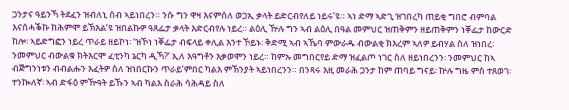ጋንታና ዓይንኻ ትደፈን ዝብለኒ ሰብ ኣይነበረን። ንሱ ግን ዋዛ እናምሰለ ወጋኢ ቃላት ይድርብየለይ ነይሩ’ዩ። ኣነ ድማ ኣድጊ ዝገበረካ ጠይቂ ግበሮ ብምባል እናሰሓቕኩ ከሕምሞ ይኽእል’ዩ ዝበልኩዎ ዓጸፌታ ቃላት እድርብየሉ ነይረ። ልዕሊ ዅሉ ግን ኣብ ልዕሊ በዓል መምህር ዝጠቅምን ዘይጠቅምን ነቐፌታ ከውርድ ከሎ፡ ኣይድግፎን ነይረ ጥራይ ዘይኮነ፡ ‘ዝኾነ ነቐፌታ ብፍላይ ቀሊል እንተ ኾይኑ፡ ቅድሚ ኣብ ኣኼባ ምውራዱ ብውልቂ ክእረም ኣለዎ ይብሃል ስለ ዝነበረ፡ ንመምህር ብውልቁ ክትእርሞ ፈቲንካ ኔርካ ዲኻ?’ ኢለ እዓግቶን እቃወሞን ነይረ። ከምኡ መግበርየይ ድማ ዝፈልጦ ነገር ስለ ዘይነበረንን፡ ንመምህር ከኣ ብጅግንነቱን ብብልሑን እፈትዎ ስለ ዝነበርኩን ጥራይ’ምበር ካልእ ምኽንያት ኣይነበረንን። በንጻሩ እዚ መራሕ ጋንታ ከም ጠባይ ግናይ፡ ኵሉ ግዜ ምስ ተጸወገ፡ ተንኰለኛ፡ ኣብ ድፋዕ ምዅዓት ይኹን ኣብ ካልእ ስራሕ ሳሕዳይ ስለ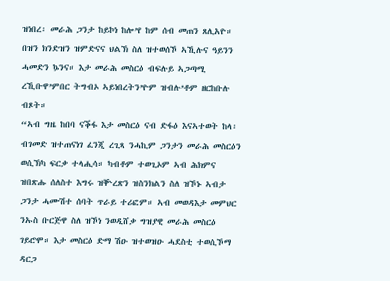ዝነበረ፡ መራሕ ጋንታ ከይኮነ ከሎ’የ ከም ሰብ መጠን ጸሊአዮ። በዝን ክንድዝን ዝምድናና ህልኽ ስለ ዝተወሰኾ ኣኺሉና ዓይንን ሓመድን ኴንና። እታ መራሕ መስርዕ ብፍሉይ ኣጋጣሚ ረኺቡዋ’ምበር ትግብኦ ኣይነበረትን’ዮም ዝብሉ’ቶም ዘርከቡሉ ብጾት።
“ኣብ ግዜ ከበባ ናቕፋ እታ መስርዕ ናብ ድፋዕ እናኣተወት ከላ፡ ብገመድ ዝተጠናነገ ፈንጂ ረጊጻ ንሓኪም ጋንታን መራሕ መስርዕን ወሲኽካ ፍርቃ ተላሒሳ። ካብቶም ተወጊኦም ኣብ ሕክምና ዝበጽሑ ሰለስተ እግሩ ዝቝረጽን ዝስንክልን ስለ ዝኾኑ ኣብታ ጋንታ ሓሙሽተ ሰባት ጥራይ ተሪፎም። ኣብ መወዳእታ መምህር ንኡስ ቡርጅዋ ስለ ዝኾነ ንወዲሸቃ ግዝያዊ መራሕ መስርዕ ገይሮሞ። እታ መስርዕ ድማ ሽዑ ዝተወዝዑ ሓደስቲ ተወሲኾማ ዳርጋ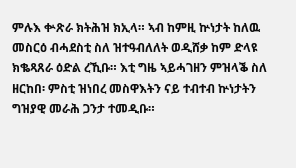ምሉእ ቍጽራ ክትሕዝ ክኢላ። ኣብ ከምዚ ኵነታት ከለዉ መስርዕ ብሓደስቲ ስለ ዝተዓብለለት ወዲሸቃ ከም ድላዩ ክቈጻጸራ ዕድል ረኺቡ። እቲ ግዜ ኣይሓገዘን ምዝላቕ ስለ ዘርከበ፡ ምስቲ ዝነበረ መስዋእትን ናይ ተብተብ ኵነታትን ግዝያዊ መራሕ ጋንታ ተመዲቡ።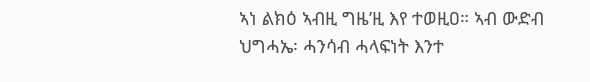ኣነ ልክዕ ኣብዚ ግዜ’ዚ እየ ተወዚዐ። ኣብ ውድብ ህግሓኤ፡ ሓንሳብ ሓላፍነት እንተ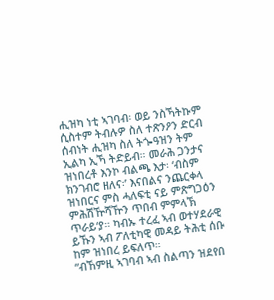ሒዝካ ነቲ ኣገባብ፡ ወይ ንስኻትኩም ሲስተም ትብሉዎ ስለ ተጽንዖን ድርብ ሰብነት ሒዝካ ስለ ትጐዓዝን ትም ኢልካ ኢኻ ትድይብ። መራሕ ጋንታና ዝነበረቶ እንኮ ብልጫ እታ፡ ‘ብስም ክንገብሮ ዘለና፡’ እናበልና ንጨርቀላ ዝነበርና ምስ ሓለፍቲ ናይ ምጽግጋዕን ምሕሽዅሻዅን ጥበብ ምምላኽ ጥራይ‘ያ። ካብኡ ተረፈ ኣብ ወተሃደራዊ ይኹን ኣብ ፖለቲካዊ መዳይ ትሕቲ ሰቡ ከም ዝነበረ ይፍለጥ።
“ብኸምዚ ኣገባብ ኣብ ስልጣን ዝደየበ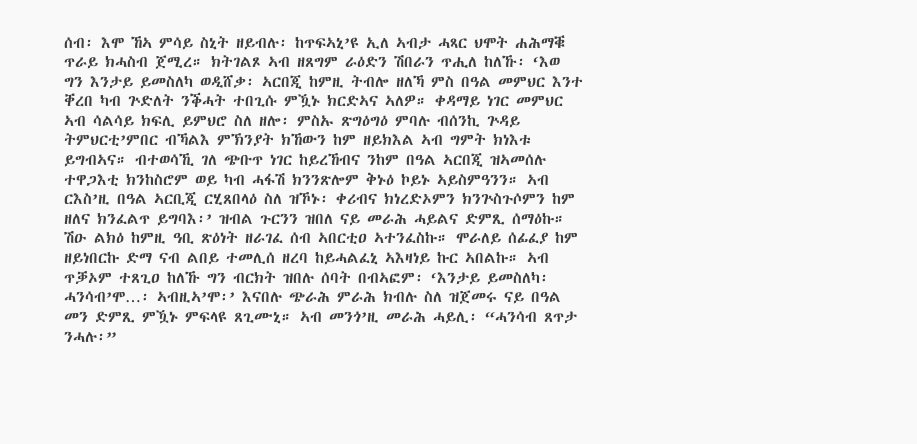ሰብ፡ እሞ ኸኣ ምሳይ ስኒት ዘይብሉ፡ ከጥፍኣኒ’ዩ ኢለ ኣብታ ሓጻር ህሞት ሐሕማቑ ጥራይ ክሓስብ ጀሚረ። ክትገልጾ ኣብ ዘጸግም ራዕድን ሽበራን ጥሒለ ከለኹ፡ ‘እወ ግን እንታይ ይመስለካ ወዲሸቃ፡ ኣርበጂ ከምዚ ትብሎ ዘለኻ ምስ በዓል መምህር እንተ ቐረበ ካብ ጕድለት ንቕሓት ተበጊሱ ምዃኑ ክርድኣና ኣለዎ። ቀዳማይ ነገር መምህር ኣብ ሳልሳይ ክፍሊ ይምህሮ ስለ ዘሎ፡ ምስኡ ጽግዕግዕ ምባሉ ብሰንኪ ጕዳይ ትምህርቲ’ምበር ብኻልእ ምኽንያት ክኸውን ከም ዘይክእል ኣብ ግምት ክነእቱ ይግብኣና። ብተወሳኺ ገለ ጭቡጥ ነገር ከይረኸብና ንከም በዓል ኣርበጂ ዝኣመሰሉ ተዋጋእቲ ክንከስሮም ወይ ካብ ሓፋሽ ክንንጽሎም ቅኑዕ ኮይኑ ኣይስምዓንን። ኣብ ርእስ’ዚ በዓል ኣርቢጂ ርሂጸበላዕ ስለ ዝኾኑ፡ ቀሪብና ክነረድኦምን ክንጕስጉሶምን ከም ዘለና ክንፈልጥ ይግባእ፡’ ዝብል ጉርንን ዝበለ ናይ መራሕ ሓይልና ድምጺ ሰማዕኩ። ሽዑ ልክዕ ከምዚ ዓቢ ጽዕነት ዘራገፈ ሰብ ኣበርቲዐ ኣተንፈስኩ። ሞራለይ ሰፊፈያ ከም ዘይነበርኩ ድማ ናብ ልበይ ተመሊሰ ዘረባ ከይሓልፈኒ ኣእዛነይ ኩር ኣበልኩ። ኣብ ጥቓኦም ተጸጊዐ ከለኹ ግን ብርክት ዝበሉ ሰባት በብኣፎም፡ ‘እንታይ ይመስለካ፡ ሓንሳብ’ሞ…፡ ኣብዚኣ’ሞ፡’ እናበሉ ጭራሕ ምራሕ ክብሉ ስለ ዝጀመሩ ናይ በዓል መን ድምጺ ምዃኑ ምፍላዩ ጸጊሙኒ። ኣብ መንጎ’ዚ መራሕ ሓይሊ፡ “ሓንሳብ ጸጥታ ንሓሉ፡”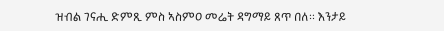ዝብል ገናሒ ድምጺ ምስ ኣስምዐ መሬት ዳግማይ ጸጥ በለ። እንታይ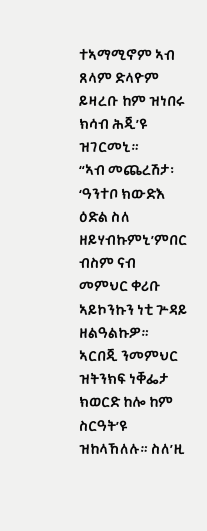ተኣማሚኖም ኣብ ጸላም ድላዮም ይዛረቡ ከም ዝነበሩ ክሳብ ሕጂ’ዩ ዝገርመኒ።
“ኣብ መጨረሽታ፡ ‘ዓንተቦ ክውድእ ዕድል ስለ ዘይሃብኩምኒ’ምበር ብስም ናብ መምህር ቀሪቡ ኣይኮንኩን ነቲ ጕዳይ ዘልዓልኩዎ። ኣርበጂ ንመምህር ዝትንክፍ ነቐፌታ ክወርድ ከሎ ከም ስርዓት’ዩ ዝከላኸለሉ። ስለ’ዚ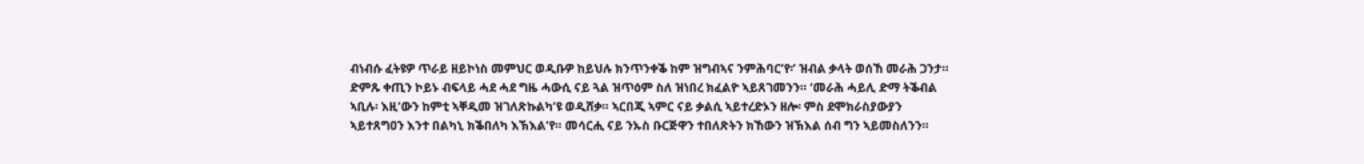ብነብሱ ፈትዩዎ ጥራይ ዘይኮነስ መምህር ወዲቡዎ ከይህሉ ክንጥንቀቕ ከም ዝግብኣና ንምሕባር’የ፡’ ዝብል ቃላት ወሰኸ መራሕ ጋንታ። ድምጹ ቀጢን ኮይኑ ብፍላይ ሓደ ሓደ ግዜ ሓውሲ ናይ ጓል ዝጥዕም ስለ ዝነበረ ክፈልዮ ኣይጸገመንን። ‘መራሕ ሓይሊ ድማ ትቕብል ኣቢሉ፡ እዚ’ውን ከምቲ ኣቐዲመ ዝገለጽኩልካ’ዩ ወዲሸቃ። ኣርበጂ ኣምር ናይ ቃልሲ ኣይተረድኦን ዘሎ፡ ምስ ደሞክራስያውያን ኣይተጸግዐን እንተ በልካኒ ክቕበለካ እኽእል’የ። መሳርሒ ናይ ንኡስ ቡርጅዋን ተበለጽትን ክኸውን ዝኽእል ሰብ ግን ኣይመስለንን።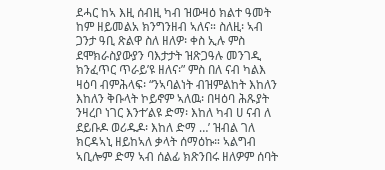ደሓር ከኣ እዚ ሰብዚ ካብ ዝውዛዕ ክልተ ዓመት ከም ዘይመልአ ክንግንዘብ ኣለና። ስለዚ፡ ኣብ ጋንታ ዓቢ ጽልዋ ስለ ዘለዎ፡ ቀስ ኢሉ ምስ ደሞክራስያውያን ባእታታት ዝጽጋዓሉ መንገዲ ክንፈጥር ጥራይ’ዩ ዘለና፡” ምስ በለ ናብ ካልእ ዛዕባ ብምሕላፍ፡ “ንኣባልነት ብዝምልከት እከለን እከለን ቅቡላት ኮይኖም ኣለዉ፡ በዛዕባ ሕጹያት ንዛረቦ ነገር እንተ’ልዩ ድማ፡ እከለ ካብ ሀ ናብ ለ ደይቡዶ ወሪዱዶ፡ እከለ ድማ …’ ዝብል ገለ ክርዳኣኒ ዘይከኣለ ቃላት ሰማዕኩ። ኣልግብ ኣቢሎም ድማ ኣብ ሰልፊ ክጽንበሩ ዘለዎም ሰባት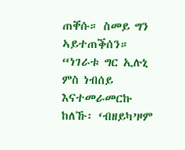ጠቐሱ። ስመይ ግን ኣይተጠቕሰን።
“ነገራቱ ግር ኢሉኒ ምስ ነብሰይ እናተመራመርኩ ከለኹ፡ ‘ብዘይካ’ዞም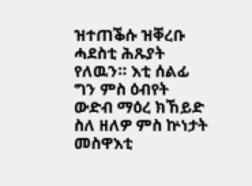ዝተጠቕሱ ዝቐረቡ ሓደስቲ ሕጹያት የለዉን። እቲ ሰልፊ ግን ምስ ዕብየት ውድብ ማዕረ ክኸይድ ስለ ዘለዎ ምስ ኵነታት መስዋእቲ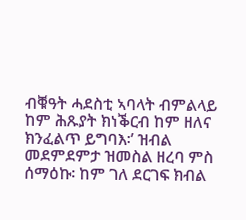ብቑዓት ሓደስቲ ኣባላት ብምልላይ ከም ሕጹያት ክነቕርብ ከም ዘለና ክንፈልጥ ይግባእ፡’ ዝብል መደምደምታ ዝመስል ዘረባ ምስ ሰማዕኩ፡ ከም ገለ ደርገፍ ክብል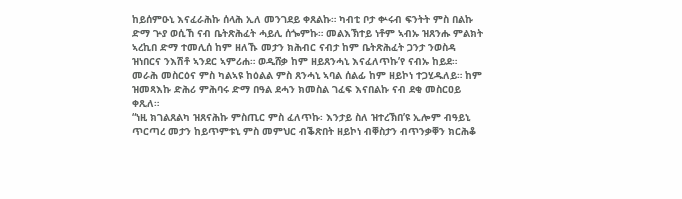ከይሰምዑኒ እናፈራሕኩ ሰላሕ ኢለ መንገደይ ቀጸልኩ። ካብቲ ቦታ ቍሩብ ፍንትት ምስ በልኩ ድማ ጕያ ወሲኸ ናብ ቤትጽሕፈት ሓይሊ ሰጐምኩ። መልእኽተይ ነቶም ኣብኡ ዝጸንሑ ምልክት ኣረኪበ ድማ ተመሊሰ ከም ዘለኹ መታን ክሕብር ናብታ ከም ቤትጽሕፈት ጋንታ ንወስዳ ዝነበርና ንእሽቶ ኣንደር ኣምሪሐ። ወዲሸቃ ከም ዘይጸንሓኒ እናፈለጥኩ’የ ናብኡ ከይደ። መራሕ መስርዕና ምስ ካልኣዩ ከዕልል ምስ ጸንሓኒ ኣባል ሰልፊ ከም ዘይኮነ ተጋሂዱለይ። ከም ዝመጻእኩ ድሕሪ ምሕባሩ ድማ በዓል ደሓን ክመስል ገፈፍ እናበልኩ ናብ ደቂ መስርዐይ ቀጺለ።
“ነዚ ክገልጸልካ ዝጸናሕኩ ምስጢር ምስ ፈለጥኩ፡ እንታይ ስለ ዝተረኽበ’ዩ ኢሎም ብዓይኒ ጥርጣረ መታን ከይጥምቱኒ ምስ መምህር ብቕጽበት ዘይኮነ ብቐስታን ብጥንቃቐን ክርሕቆ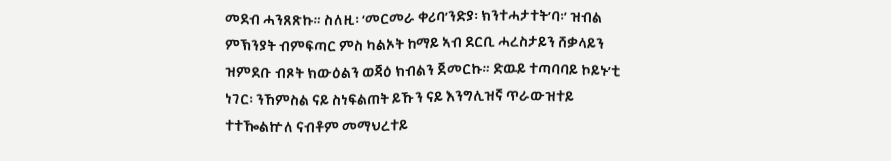መደብ ሓንጸጽኩ። ስለዚ፡ ‘መርመራ ቀሪባ’ንድያ፡ ክንተሓታተት’ባ፡’ ዝብል ምኽንያት ብምፍጣር ምስ ካልኦት ከማይ ኣብ ደርቢ ሓረስታይን ሸቃላይን ዝምደቡ ብጾት ክውዕልን ወጃዕ ክብልን ጀመርኩ። ድዉይ ተጣባባይ ኮይኑ’ቲ ነገር፡ ንኸምስል ናይ ስነፍልጠት ይኹን ናይ እንግሊዝኛ ጥራውዝተይ ተተዀልኵለ ናብቶም መማህረተይ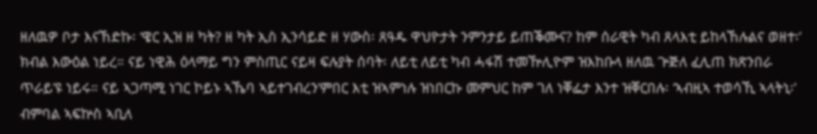ዘለዉዎ ቦታ እናኸድኩ፡ ‘ዌር ኢዝ ዘ ካት? ዘ ካት ኢስ ኢንሳይድ ዘ ሃውስ፡ ጸዓዱ ዋህዮታት ንምንታይ ይጠቕሙና? ከም ሰራዊት ካብ ጸላእቲ ይከላኸሉልና ወዘተ፡’ ክብል እውዕል ነይረ። ናይ ነዊሕ ዕላማይ ግን ምስጢር ናይዛ ፍሉያት ሰባት፡ ለይቲ ለይቲ ካብ ሓፋሽ ተመዅሊዮም ዝእከቡላ ዘለዉ ጕጅለ ፈሊጠ ክጽንበራ ጥራይ’ዩ ነይሩ። ናይ ኣጋጣሚ ነገር ኮይኑ ኣኼባ ኣይተገብረን’ምበር እቲ ዝኣምነሉ ዝነበርኩ መምህር ከም ገለ ነቐፌታ እንተ ዝቐርበሉ፡ ‘ኣብዚኣ ተወሳኺ ኣላትኒ፡’ ብምባል ኣፍኵስ ኣቢለ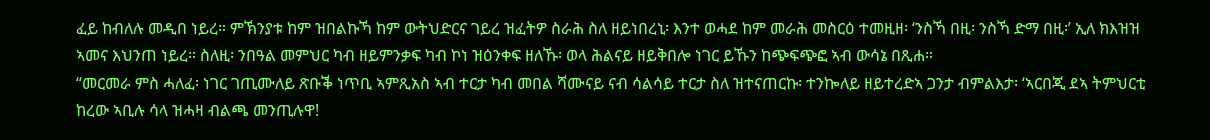ፈይ ከብለሉ መዲበ ነይረ። ምኽንያቱ ከም ዝበልኩኻ ከም ውትህድርና ገይረ ዝፈትዎ ስራሕ ስለ ዘይነበረኒ፡ እንተ ወሓደ ከም መራሕ መስርዕ ተመዚዘ፡ ‘ንስኻ በዚ፡ ንስኻ ድማ በዚ፡’ ኢለ ክእዝዝ ኣመና እህንጠ ነይረ። ስለዚ፡ ንበዓል መምህር ካብ ዘይምንቃፍ ካብ ኮነ ዝዕንቀፍ ዘለኹ፡ ወላ ሕልናይ ዘይቅበሎ ነገር ይኹን ከጭፍጭፎ ኣብ ውሳኔ በጺሐ።
“መርመራ ምስ ሓለፈ፡ ነገር ገጢሙለይ ጽቡቕ ነጥቢ ኣምጺአስ ኣብ ተርታ ካብ መበል ሻሙናይ ናብ ሳልሳይ ተርታ ስለ ዝተናጠርኩ፡ ተንኰለይ ዘይተረድኣ ጋንታ ብምልእታ፡ ‘ኣርበጂ ደኣ ትምህርቲ ከረው ኣቢሉ ሳላ ዝሓዛ ብልጫ መንጢሉዋ!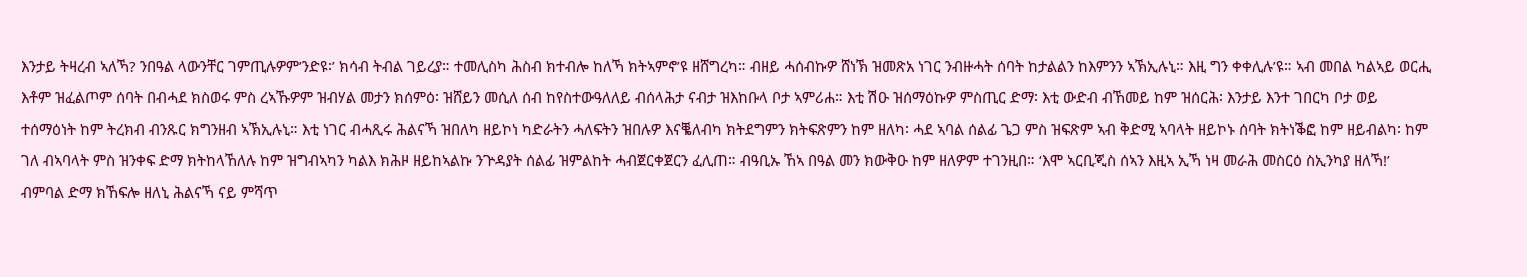እንታይ ትዛረብ ኣለኻ? ንበዓል ላውንቸር ገምጢሉዎም’ንድዩ፡’ ክሳብ ትብል ገይረያ። ተመሊስካ ሕስብ ክተብሎ ከለኻ ክትኣምኖ’ዩ ዘሸግረካ። ብዘይ ሓሰብኩዎ ሸነኽ ዝመጽአ ነገር ንብዙሓት ሰባት ከታልልን ከእምንን ኣኽኢሉኒ። እዚ ግን ቀቀሊሉ’ዩ። ኣብ መበል ካልኣይ ወርሒ እቶም ዝፈልጦም ሰባት በብሓደ ክስወሩ ምስ ረኣኹዎም ዝብሃል መታን ክሰምዕ፡ ዝሸይን መሲለ ሰብ ከየስተውዓለለይ ብሰላሕታ ናብታ ዝእከቡላ ቦታ ኣምሪሐ። እቲ ሽዑ ዝሰማዕኩዎ ምስጢር ድማ፡ እቲ ውድብ ብኸመይ ከም ዝሰርሕ፡ እንታይ እንተ ገበርካ ቦታ ወይ ተሰማዕነት ከም ትረክብ ብንጹር ክግንዘብ ኣኽኢሉኒ። እቲ ነገር ብሓጺሩ ሕልናኻ ዝበለካ ዘይኮነ ካድራትን ሓለፍትን ዝበሉዎ እናቘለብካ ክትደግምን ክትፍጽምን ከም ዘለካ፡ ሓደ ኣባል ሰልፊ ጌጋ ምስ ዝፍጽም ኣብ ቅድሚ ኣባላት ዘይኮኑ ሰባት ክትነቕፎ ከም ዘይብልካ፡ ከም ገለ ብኣባላት ምስ ዝንቀፍ ድማ ክትከላኸለሉ ከም ዝግብኣካን ካልእ ክሕዞ ዘይከኣልኩ ንጕዳያት ሰልፊ ዝምልከት ሓብጀርቀጀርን ፈሊጠ። ብዓቢኡ ኸኣ በዓል መን ክውቅዑ ከም ዘለዎም ተገንዚበ። ‘እሞ ኣርቢጂስ ሰኣን እዚኣ ኢኻ ነዛ መራሕ መስርዕ ስኢንካያ ዘለኻ!’ ብምባል ድማ ክኸፍሎ ዘለኒ ሕልናኻ ናይ ምሻጥ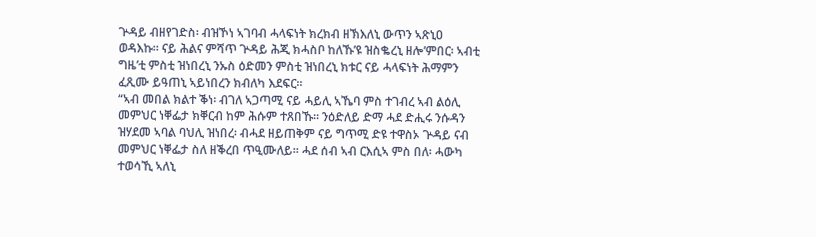ጕዳይ ብዘየገድስ፡ ብዝኾነ ኣገባብ ሓላፍነት ክረክብ ዘኽእለኒ ውጥን ኣጽኒዐ ወዳእኩ። ናይ ሕልና ምሻጥ ጕዳይ ሕጂ ክሓስቦ ከለኹ’ዩ ዝስቈረኒ ዘሎ’ምበር፡ ኣብቲ ግዜ’ቲ ምስቲ ዝነበረኒ ንኡስ ዕድመን ምስቲ ዝነበረኒ ክቱር ናይ ሓላፍነት ሕማምን ፈጺሙ ይዓጠኒ ኣይነበረን ክብለካ እደፍር።
“ኣብ መበል ክልተ ቕነ፡ ብገለ ኣጋጣሚ ናይ ሓይሊ ኣኼባ ምስ ተገብረ ኣብ ልዕሊ መምህር ነቐፌታ ክቐርብ ከም ሕሱም ተጸበኹ። ንዕድለይ ድማ ሓደ ድሒሩ ንሱዳን ዝሃደመ ኣባል ባህሊ ዝነበረ፡ ብሓደ ዘይጠቅም ናይ ግጥሚ ድዩ ተዋስኦ ጕዳይ ናብ መምህር ነቐፌታ ስለ ዘቕረበ ጥዒሙለይ። ሓደ ሰብ ኣብ ርእሲኣ ምስ በለ፡ ሓውካ ተወሳኺ ኣለኒ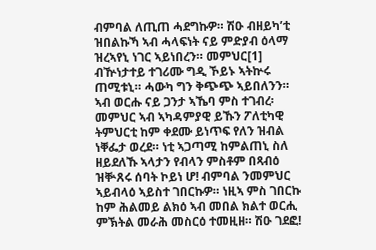ብምባል ለጢጠ ሓደግኩዎ። ሽዑ ብዘይካ’ቲ ዝበልኩኻ ኣብ ሓላፍነት ናይ ምድያብ ዕላማ ዝረኣየኒ ነገር ኣይነበረን። መምህር[1] ብዅነታተይ ተገሪሙ ግዲ ኾይኑ ኣትኵሩ ጠሚቱኒ። ሓውካ ግን ቅጭጭ ኣይበለንን። ኣብ ወርሑ ናይ ጋንታ ኣኼባ ምስ ተገብረ፡ መምህር ኣብ ኣካዳምያዊ ይኹን ፖለቲካዊ ትምህርቲ ከም ቀደሙ ይነጥፍ የለን ዝብል ነቐፌታ ወረደ። ነቲ ኣጋጣሚ ከምልጠኒ ስለ ዘይደለኹ ኣላታን የብላን ምስቶም በጻብዕ ዝቝጸሩ ሰባት ኮይነ ሆ! ብምባል ንመምህር ኣይብላዕ ኣይስተ ገበርኩዎ። ነዚኣ ምስ ገበርኩ ከም ሕልመይ ልክዕ ኣብ መበል ክልተ ወርሒ ምኽትል መራሕ መስርዕ ተመዚዘ። ሽዑ ገደፎ!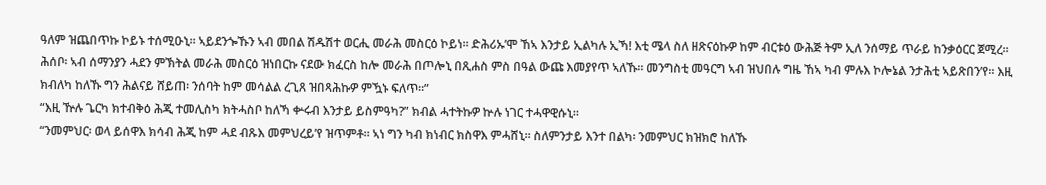ዓለም ዝጨበጥኩ ኮይኑ ተሰሚዑኒ። ኣይደንጐኹን ኣብ መበል ሽዱሽተ ወርሒ መራሕ መስርዕ ኮይነ። ድሕሪኡ’ሞ ኸኣ እንታይ ኢልካሉ ኢኻ! እቲ ሜላ ስለ ዘጽናዕኩዎ ከም ብርቱዕ ውሕጅ ትም ኢለ ንሰማይ ጥራይ ከንቃዕርር ጀሚረ። ሕሰቦ፡ ኣብ ሰማንያን ሓደን ምኽትል መራሕ መስርዕ ዝነበርኩ ናደው ክፈርስ ከሎ መራሕ በጦሎኒ በጺሐስ ምስ በዓል ውጩ እመያየጥ ኣለኹ። መንግስቲ መዓርግ ኣብ ዝህበሉ ግዜ ኸኣ ካብ ምሉእ ኮሎኔል ንታሕቲ ኣይጽበን’የ። እዚ ክብለካ ከለኹ ግን ሕልናይ ሸይጠ፡ ንሰባት ከም መሳልል ረጊጸ ዝበጻሕኩዎ ምዃኑ ፍለጥ።”
“እዚ ዅሉ ጌርካ ክተብቅዕ ሕጂ ተመሊስካ ክትሓስቦ ከለኻ ቍሩብ እንታይ ይስምዓካ?” ክብል ሓተትኩዎ ኵሉ ነገር ተሓዋዊሱኒ።
“ንመምህር፡ ወላ ይሰዋእ ክሳብ ሕጂ ከም ሓደ ብጹእ መምህረይ’የ ዝጥምቶ። ኣነ ግን ካብ ክነብር ክስዋእ ምሓሸኒ። ስለምንታይ እንተ በልካ፡ ንመምህር ክዝክሮ ከለኹ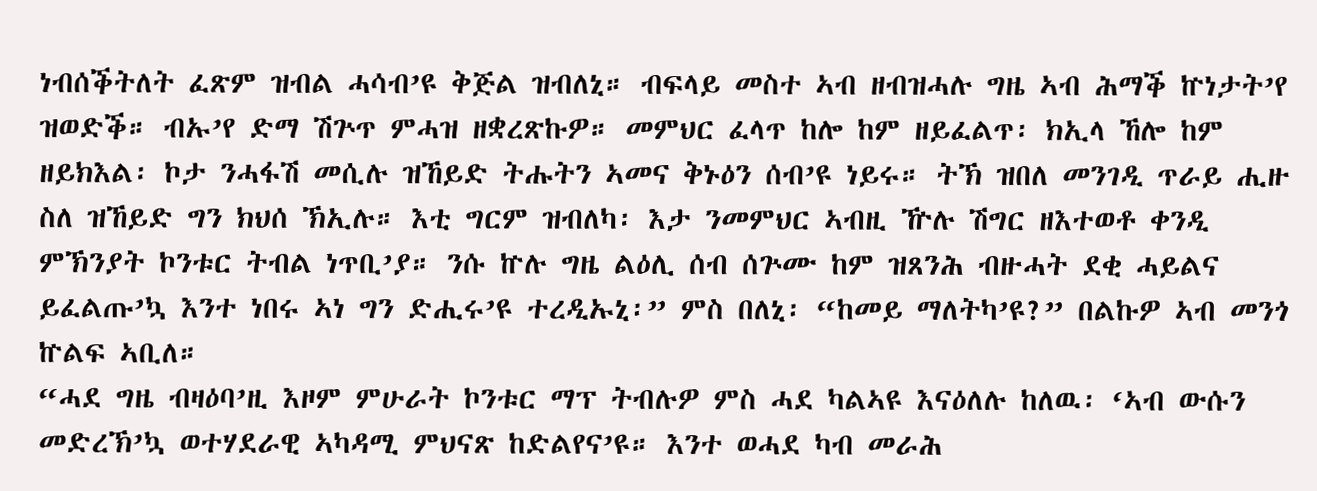ነብሰቕትለት ፈጽም ዝብል ሓሳብ’ዩ ቅጅል ዝብለኒ። ብፍላይ መስተ ኣብ ዘብዝሓሉ ግዜ ኣብ ሕማቕ ኵነታት’የ ዝወድቕ። ብኡ’የ ድማ ሽጕጥ ምሓዝ ዘቋረጽኩዎ። መምህር ፈላጥ ከሎ ከም ዘይፈልጥ፡ ክኢላ ኸሎ ከም ዘይክእል፡ ኮታ ንሓፋሽ መሲሉ ዝኸይድ ትሑትን ኣመና ቅኑዕን ሰብ’ዩ ነይሩ። ትኽ ዝበለ መንገዲ ጥራይ ሒዙ ስለ ዝኸይድ ግን ክህሰ ኽኢሉ። እቲ ግርም ዝብለካ፡ እታ ንመምህር ኣብዚ ዅሉ ሽግር ዘእተወቶ ቀንዲ ምኽንያት ኮንቱር ትብል ነጥቢ’ያ። ንሱ ኵሉ ግዜ ልዕሊ ሰብ ሰጕሙ ከም ዝጸንሕ ብዙሓት ደቂ ሓይልና ይፈልጡ’ኳ እንተ ነበሩ ኣነ ግን ድሒሩ’ዩ ተረዲኡኒ፡” ምስ በለኒ፡ “ከመይ ማለትካ’ዩ?” በልኩዎ ኣብ መንጎ ኵልፍ ኣቢለ።
“ሓደ ግዜ ብዛዕባ’ዚ እዞም ምሁራት ኮንቱር ማፕ ትብሉዎ ምስ ሓደ ካልኣዩ እናዕለሉ ከለዉ፡ ‘ኣብ ውሱን መድረኽ’ኳ ወተሃደራዊ ኣካዳሚ ምህናጽ ከድልየና’ዩ። እንተ ወሓደ ካብ መራሕ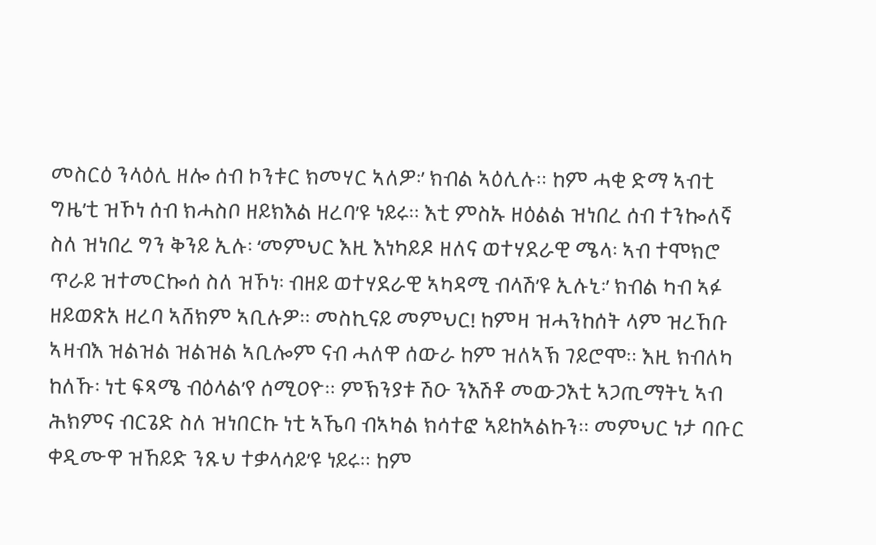መስርዕ ንላዕሊ ዘሎ ሰብ ኮንቱር ክመሃር ኣለዎ፡’ ክብል ኣዕሊሉ። ከም ሓቂ ድማ ኣብቲ ግዜ’ቲ ዝኾነ ሰብ ክሓስቦ ዘይክእል ዘረባ’ዩ ነይሩ። እቲ ምስኡ ዘዕልል ዝነበረ ሰብ ተንኰለኛ ስለ ዝነበረ ግን ቅንይ ኢሉ፡ ‘መምህር እዚ እነካይዶ ዘለና ወተሃደራዊ ሜላ፡ ኣብ ተሞክሮ ጥራይ ዝተመርኰሰ ስለ ዝኾነ፡ ብዘይ ወተሃደራዊ ኣካዳሚ ብላሽ’ዩ ኢሉኒ፡’ ክብል ካብ ኣፉ ዘይወጽአ ዘረባ ኣሸክም ኣቢሉዎ። መስኪናይ መምህር! ከምዛ ዝሓንከሰት ላም ዝረኸቡ ኣዛብእ ዝልዝል ዝልዝል ኣቢሎም ናብ ሓለዋ ሰውራ ከም ዝለኣኽ ገይሮሞ። እዚ ክብለካ ከለኹ፡ ነቲ ፍጻሜ ብዕላል’የ ሰሚዐዮ። ምኽንያቱ ሽዑ ንእሽቶ መውጋእቲ ኣጋጢማትኒ ኣብ ሕክምና ብርጌድ ስለ ዝነበርኩ ነቲ ኣኼባ ብኣካል ክሳተፎ ኣይከኣልኩን። መምህር ነታ ባቡር ቀዲሙዋ ዝኸይድ ንጹህ ተቃላሳይ’ዩ ነይሩ። ከም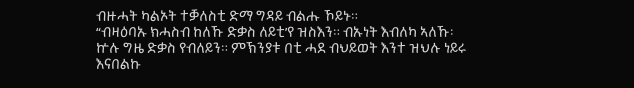ብዙሓት ካልኦት ተቓለስቲ ድማ ግዳይ ብልሑ ኾይኑ።
“ብዛዕባኡ ክሓስብ ከለኹ ድቃስ ለይቲ’የ ዝስእን። ብኡነት እብለካ ኣለኹ፡ ኵሉ ግዜ ድቃስ የብለይን። ምኽንያቱ በቲ ሓደ ብህይወት እንተ ዝህሉ ነይሩ እናበልኩ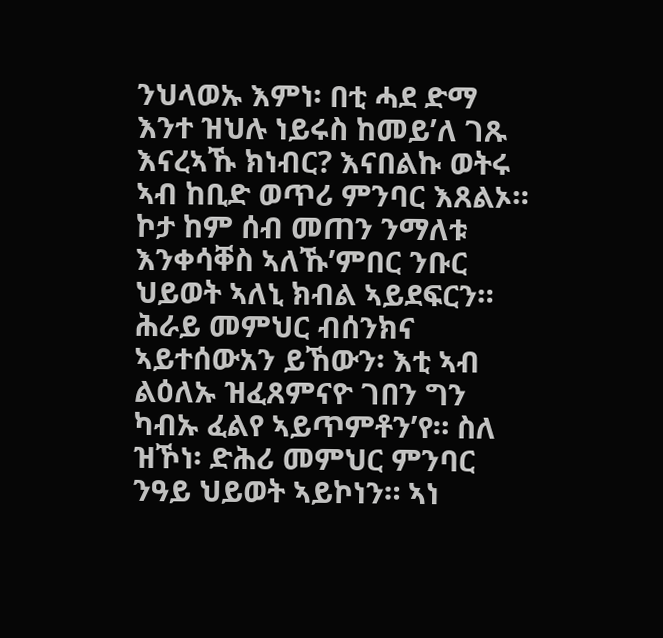ንህላወኡ እምነ፡ በቲ ሓደ ድማ እንተ ዝህሉ ነይሩስ ከመይ’ለ ገጹ እናረኣኹ ክነብር? እናበልኩ ወትሩ ኣብ ከቢድ ወጥሪ ምንባር እጸልኦ። ኮታ ከም ሰብ መጠን ንማለቱ እንቀሳቐስ ኣለኹ’ምበር ንቡር ህይወት ኣለኒ ክብል ኣይደፍርን። ሕራይ መምህር ብሰንክና ኣይተሰውአን ይኸውን፡ እቲ ኣብ ልዕለኡ ዝፈጸምናዮ ገበን ግን ካብኡ ፈልየ ኣይጥምቶን’የ። ስለ ዝኾነ፡ ድሕሪ መምህር ምንባር ንዓይ ህይወት ኣይኮነን። ኣነ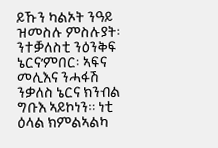ይኹን ካልኦት ንዓይ ዝመስሉ ምስሉያት፡ ንተቓለስቲ ንዕንቅፍ ኔርና’ምበር፡ ኣፍና መሊእና ንሓፋሽ ንቃለስ ኔርና ክንብል ግቡእ ኣይኮነን። ነቲ ዕላል ክምልኣልካ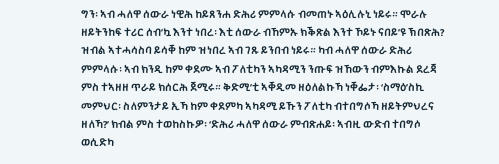ግን፡ ኣብ ሓለዋ ሰውራ ነዊሕ ከይጸንሐ ድሕሪ ምምላሱ ብመጠኑ ኣዕሊሉኒ ነይሩ። ሞራሉ ዘይትንከፍ ተሪር ሰብ’ኳ እንተ ነበረ፡ እቲ ሰውራ ብኸምኡ ክቕጽል እንተ ኾይኑ ናበይ’ዩ ኽበጽሕ? ዝብል ኣተሓሳስባ ይሳቐ ከም ዝነበረ ኣብ ገጹ ይንበብ ነይሩ። ካብ ሓለዋ ሰውራ ድሕሪ ምምላሱ፡ ኣብ ክንዲ ከም ቀደሙ ኣብ ፖለቲካን ኣካዳሚን ንጡፍ ዝኸውን ብምእኩል ደረጃ ምስ ተኣዘዘ ጥራይ ክሰርሕ ጀሚሩ። ቅድሚ’ቲ ኣቐዲመ ዘዕለልኩኻ ነቐፌታ፡ ‘ስማዕ’ስኪ መምህር፡ ስለምንታይ ኢኻ ከም ቀደምካ ኣካዳሚ ይኹን ፖለቲካ ብተበግሶኻ ዘይትምህረና ዘለኻ?’ ክብል ምስ ተወከስኩዎ፡ ‘ድሕሪ ሓለዋ ሰውራ ምብጽሐይ፡ ኣብዚ ውድብ ተበግሶ ወሲድካ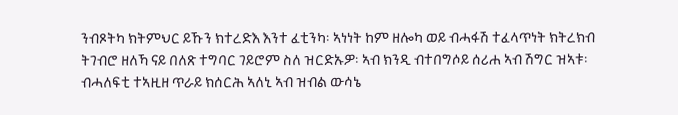ንብጾትካ ክትምህር ይኹን ክተረድእ እንተ ፈቲንካ፡ ኣነነት ከም ዘሎካ ወይ ብሓፋሽ ተፈላጥነት ክትረክብ ትገብሮ ዘለኻ ናይ በለጽ ተግባር ገይሮም ስለ ዝርድኡዎ፡ ኣብ ክንዲ ብተበግሶይ ሰሪሐ ኣብ ሽግር ዝኣቱ፡ ብሓለፍቲ ተኣዚዘ ጥራይ ክሰርሕ ኣለኒ ኣብ ዝብል ውሳኔ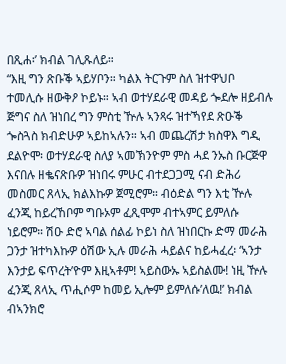በጺሐ፡’ ክብል ገሊጹለይ።
“እዚ ግን ጽቡቕ ኣይሃቦን። ካልእ ትርጉም ስለ ዝተዋህቦ ተመሊሱ ዘውቅዖ ኮይኑ። ኣብ ወተሃደራዊ መዳይ ጐደሎ ዘይብሉ ጅግና ስለ ዝነበረ ግን ምስቲ ዅሉ ኣንጻሩ ዝተኻየደ ጽዑቕ ጐስጓስ ክብድሁዎ ኣይከኣሉን። ኣብ መጨረሽታ ክስዋእ ግዲ ደልዮሞ፡ ወተሃደራዊ ስለያ ኣመኽንዮም ምስ ሓደ ንኡስ ቡርጅዋ እናበሉ ዘቈናጽቡዎ ዝነበሩ ምሁር ብተደጋጋሚ ናብ ድሕሪ መስመር ጸላኢ ክልእኩዎ ጀሚሮም። ብዕድል ግን እቲ ዅሉ ፈንጂ ከይረኸቦም ግቡኦም ፈጺሞም ብተኣምር ይምለሱ ነይሮም። ሽዑ ድሮ ኣባል ሰልፊ ኮይነ ስለ ዝነበርኩ ድማ መራሕ ጋንታ ዝተካእኩዎ ዕሽው ኢሉ መራሕ ሓይልና ከይሓፈረ፡ ‘ኣንታ እንታይ ፍጥረት’ዮም እዚኣቶም! ኣይስውኡ ኣይስልሙ! ነዚ ዅሉ ፈንጂ ጸላኢ ጥሒሶም ከመይ ኢሎም ይምለሱ’ለዉ!’ ክብል ብኣንክሮ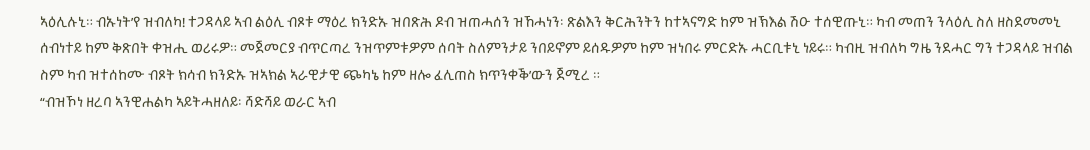ኣዕሊሉኒ። ብኡነት’የ ዝብለካ! ተጋዳላይ ኣብ ልዕሊ ብጾቱ ማዕረ ክንድኡ ዝበጽሕ ዶብ ዝጠሓሰን ዝኸሓነን፡ ጽልእን ቅርሕንትን ከተኣናግድ ከም ዝኽእል ሽዑ ተሰዊጡኒ። ካብ መጠን ንላዕሊ ስለ ዘስደመመኒ ሰብነተይ ከም ቅጽበት ቀዝሒ ወሪሩዎ። መጀመርያ ብጥርጣረ ንዝጥምቱዎም ሰባት ስለምንታይ ንበይኖም ይሰዱዎም ከም ዝነበሩ ምርድኡ ሓርቢቱኒ ነይሩ። ካብዚ ዝብለካ ግዜ ንደሓር ግን ተጋዳላይ ዝብል ስም ካብ ዝተሰከሙ ብጾት ክሳብ ክንድኡ ዝኣክል ኣራዊታዊ ጭካኔ ከም ዘሎ ፈሊጠስ ክጥንቀቕ’ውን ጀሚረ ።
“ብዝኾነ ዘረባ ኣንዊሐልካ ኣይትሓዘለይ፡ ሻድሻይ ወራር ኣብ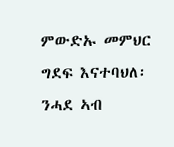ምውድኡ መምህር ግደፍ እናተባህለ፡ ንሓደ ኣብ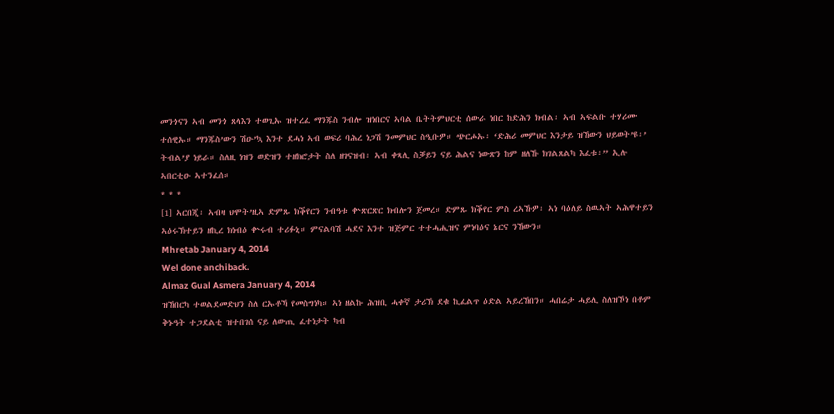መንጎናን ኣብ መንጎ ጸላእን ተወጊኡ ዝተረፈ ማንጁስ ንብሎ ዝነበርና ኣባል ቤትትምህርቲ ሰውራ ነበር ከድሕን ክብል፡ ኣብ ኣፍልቡ ተሃሪሙ ተሰዊኡ። ማንጁስ’ውን ሽዑ’ኳ እንተ ደሓነ ኣብ ወፍሪ ባሕረ ነጋሽ ንመምህር ስዒቡዎ። ጭርሖኡ፡ ‘ድሕሪ መምህር እንታይ ዝኸውን ህይወት’ዩ፡’ ትብል’ያ ነይራ። ስለዚ ነዝን ወድዝን ተዘክሮታት ስለ ዘገናዝብ፡ ኣብ ቀጻሊ ስቓይን ናይ ሕልና ነውጽን ከም ዘለኹ ክገልጸልካ እፈቱ፡” ኢሉ ኣበርቲዑ ኣተንፈሰ።
* * *
[1] ኣርበጂ፡ ኣብዛ ህሞት’ዚኣ ድምጹ ክቕየርን ንብዓቱ ቍጽርጽር ክብሎን ጀመረ። ድምጹ ክቕየር ምስ ረኣኹዎ፡ ኣነ ባዕለይ ስዉኣት ኣሕዋተይን ኣዕሩኽተይን ዘኪረ ክነብዕ ቍሩብ ተሪፉኒ። ምናልባሽ ሓደና እንተ ዝጅምር ተተሓሒዝና ምነባዕና ኔርና ንኸውን።
Mhretab January 4, 2014
Wel done anchiback.
Almaz Gual Asmera January 4, 2014
ዝኸበርካ ተወልደመድህን ስለ ርኡቶኻ የመስግነካ። ኣነ ዘልኩ ሕዝቢ ሓቀኛ ታሪኽ ደቁ ኪፈልጥ ዕድል ኣይረኸበን። ሓበሬታ ሓይሊ ስለዝኾነ በቶም ቅኑዓት ተጋደልቲ ዝተበገሰ ናይ ለውጢ ፈተነታት ካብ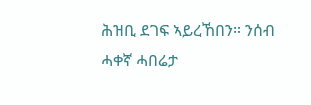ሕዝቢ ደገፍ ኣይረኸበን። ንሰብ ሓቀኛ ሓበሬታ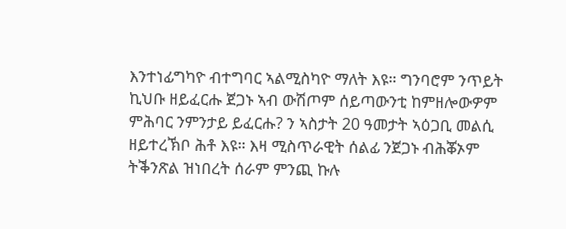እንተነፊግካዮ ብተግባር ኣልሚስካዮ ማለት እዩ። ግንባሮም ንጥይት ኪህቡ ዘይፈርሑ ጀጋኑ ኣብ ውሽጦም ሰይጣውንቲ ከምዘሎውዎም ምሕባር ንምንታይ ይፈርሑ? ን ኣስታት 20 ዓመታት ኣዕጋቢ መልሲ ዘይተረኽቦ ሕቶ እዩ። እዛ ሚስጥራዊት ሰልፊ ንጀጋኑ ብሕቖኦም ትቕንጽል ዝነበረት ሰራም ምንጪ ኩሉ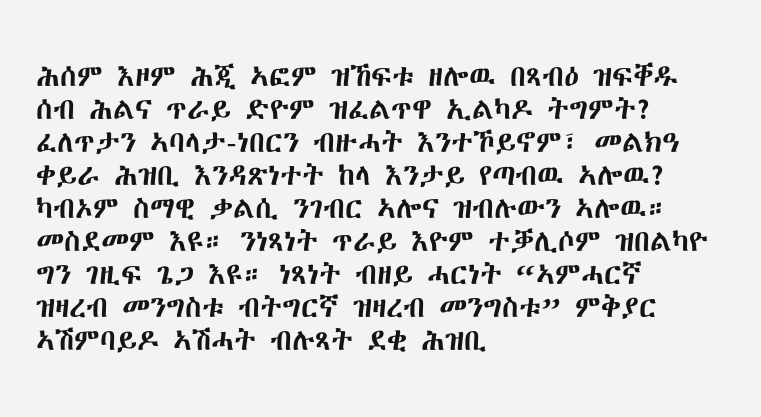ሕሰም እዞም ሕጂ ኣፎም ዝኸፍቱ ዘሎዉ በጻብዕ ዝፍቐዱ ሰብ ሕልና ጥራይ ድዮም ዝፈልጥዋ ኢልካዶ ትግምት? ፈለጥታን ኣባላታ-ነበርን ብዙሓት እንተኾይኖም፣ መልክዓ ቀይራ ሕዝቢ እንዳጽነተት ከላ እንታይ የጣብዉ ኣሎዉ? ካብኦም ስማዊ ቃልሲ ንገብር ኣሎና ዝብሉውን ኣሎዉ። መስደመም እዩ። ንነጻነት ጥራይ እዮም ተቓሊሶም ዝበልካዮ ግን ገዚፍ ጌጋ እዩ። ነጻነት ብዘይ ሓርነት “ኣምሓርኛ ዝዛረብ መንግስቱ ብትግርኛ ዝዛረብ መንግስቱ” ምቅያር ኣሽምባይዶ ኣሽሓት ብሉጻት ደቂ ሕዝቢ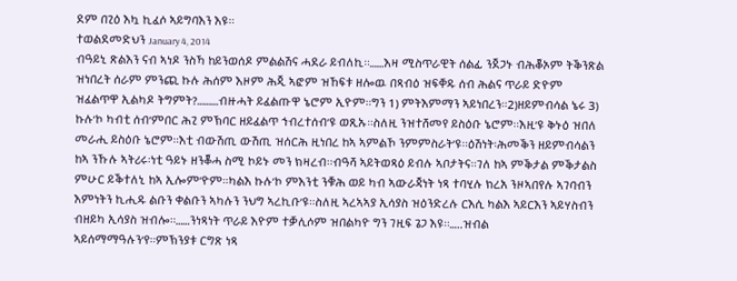ደም በጊዕ እኳ ኪፈሶ ኣይግባእን እዩ።
ተወልደመድህን January 4, 2014
ብዓይኒ ጽልእን ናብ ኣነዶ ንስኻ ከይንወሰዶ ምልልሽና ሓደራ ይብለኪ።……እዛ ሚስጥራዊት ሰልፊ ንጀጋኑ ብሕቖኦም ትቕንጽል ዝነበረት ሰራም ምንጪ ኩሉ ሕሰም እዞም ሕጂ ኣፎም ዝኸፍቱ ዘሎዉ በጻብዕ ዝፍቐዱ ሰብ ሕልና ጥራይ ድዮም ዝፈልጥዋ ኢልካዶ ትግምት?………ብዙሓት ይፈልጡዋ ኔሮም ኢዮም።ግን 1) ምትእምማን ኣይነበረን።2)ዘይምብሳል ኔሩ 3) ኩሉ’ኮ ካብቲ ሰብ’ምበር ሕጊ ምኽባር ዘይፈልጥ ኅብረተሰብ’ዩ ወጺኡ።ስለዚ ንዝተሸመየ ይስዕቡ ኔሮም።እዚ’ዩ ቅኑዕ ዝበለ መራሒ ይስዕቡ ኔሮም።እቲ ብውሽጢ ውሽጢ ዝሰርሕ ዚነበረ ከኣ ኣምልኾ ንምምስራት’ዩ።ዕሽነት፡ሕመቕን ዘይምብሳልን ከኣ ንኹሉ ኣትሪሩ፡ነቲ ዓይኑ ዘንቖሓ ስሚ ኮይኑ መን ክዛረብ።ብዓሻ ኣይትወጻዕ ይብሉ ኣቦታትና።ገለ ከኣ ምቕታል ምቕታልስ ምሁር ይቕተለኒ ከኣ ኢሎም’ዮም።ካልእ ኩሉ’ኮ ምእንቲ ንቑሕ ወይ ካብ ኣውራጃነት ነጻ ተባሂሉ ክረአ ንዞኣበየሉ ኣገባብን እምነትን ኪሒዱ ልቡን ቀልቡን ኣካሉን ንህግ ኣረኪቡ’ዩ።ስለዚ ኣረኣኣያ ኢሳያስ ዝዕንድረሉ ርእሲ ካልእ ኣይርእን ኣይሃስብን ብዘይካ ኢሳያስ ዝብሎ።……ንነጻነት ጥራይ እዮም ተቓሊሶም ዝበልካዮ ግን ገዚፍ ጌጋ እዩ።…..ዝብል ኣይሰማማዓሉን’የ።ምኽንያቱ ርግጽ ነጻ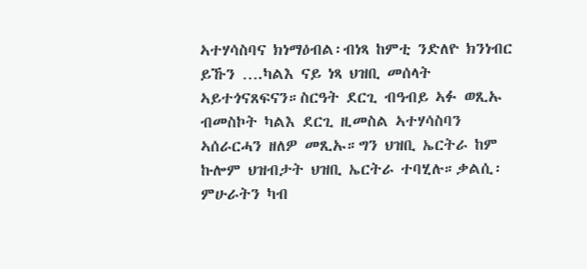ኣተሃሳስባና ክነማዕብል፡ብነጻ ከምቲ ንድለዮ ክንነብር ይኹን ….ካልእ ናይ ነጻ ህዝቢ መሰላት ኣይተጎናጸፍናን።ስርዓት ደርጊ ብዓብይ ኣፉ ወጺኡ ብመስኮት ካልእ ደርጊ ዚመስል ኣተሃሳስባን ኣሰራርሓን ዘለዎ መጺኡ።ግን ህዝቢ ኤርትራ ከም ኩሎም ህዝብታት ህዝቢ ኤርትራ ተባሂሉ።ቃልሲ፡ምሁራትን ካብ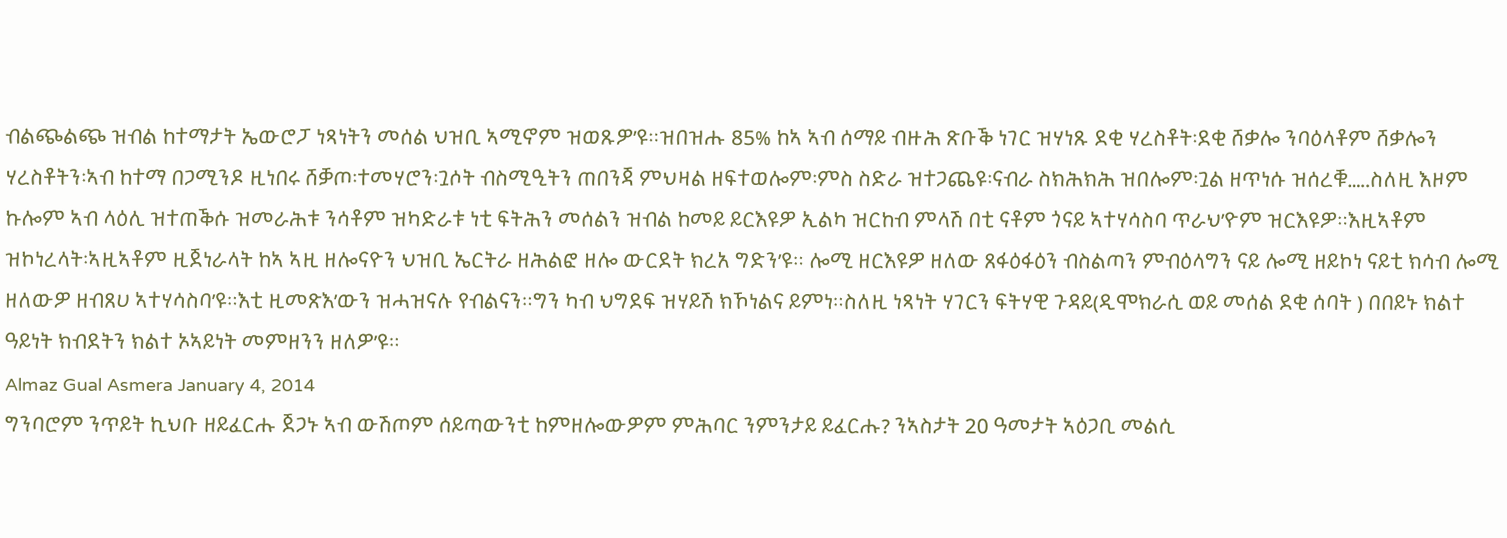ብልጭልጭ ዝብል ከተማታት ኤውሮፓ ነጻነትን መሰል ህዝቢ ኣሚኖም ዝወጹዎ’ዩ።ዝበዝሑ 85% ከኣ ኣብ ሰማይ ብዙሕ ጽቡቕ ነገር ዝሃነጹ ደቂ ሃረስቶት፡ደቂ ሸቃሎ ንባዕላቶም ሸቃሎን ሃረስቶትን፡ኣብ ከተማ በጋሚንዶ ዚነበሩ ሸቓጦ፡ተመሃሮን፡ጓሶት ብስሚዒትን ጠበንጃ ምህዛል ዘፍተወሎም፡ምስ ስድራ ዝተጋጨዩ፡ናብራ ስክሕክሕ ዝበሎም፡ጓል ዘጥነሱ ዝሰረቑ…..ስለዚ እዞም ኩሎም ኣብ ላዕሊ ዝተጠቕሱ ዝመራሕቱ ንሳቶም ዝካድራቱ ነቲ ፍትሕን መሰልን ዝብል ከመይ ይርእዩዎ ኢልካ ዝርከብ ምላሽ በቲ ናቶም ጎናይ ኣተሃሳስባ ጥራህ’ዮም ዝርእዩዎ።እዚኣቶም ዝኮነረላት፡ኣዚኣቶም ዚጀነራላት ከኣ ኣዚ ዘሎናዮን ህዝቢ ኤርትራ ዘሕልፎ ዘሎ ውርደት ክረአ ግድን’ዩ። ሎሚ ዘርእዩዎ ዘለው ጸፋዕፋዕን ብስልጣን ምብዕላግን ናይ ሎሚ ዘይኮነ ናይቲ ክሳብ ሎሚ ዘለውዎ ዘብጸሀ ኣተሃሳስባ’ዩ።እቲ ዚመጽእ’ውን ዝሓዝናሉ የብልናን።ግን ካብ ህግደፍ ዝሃይሽ ክኾነልና ይምነ።ስለዚ ነጻነት ሃገርን ፍትሃዊ ጉዳይ(ዲሞክራሲ ወይ መሰል ደቂ ሰባት ) በበይኑ ክልተ ዓይነት ክብደትን ክልተ ኦኣይነት መምዘንን ዘለዎ’ዩ።
Almaz Gual Asmera January 4, 2014
ግንባሮም ንጥይት ኪህቡ ዘይፈርሑ ጀጋኑ ኣብ ውሽጦም ሰይጣውንቲ ከምዘሎውዎም ምሕባር ንምንታይ ይፈርሑ? ንኣስታት 20 ዓመታት ኣዕጋቢ መልሲ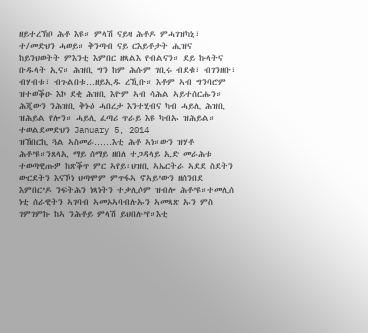ዘይተረኽቦ ሕቶ እዩ። ምላሽ ናይዛ ሕቶዶ ምሓገዝካኒ፣ ተ/መድህን ሓወይ። ቅንጣብ ናይ ርእይቶታት ሒዝና ከይንህወትት ምእንቲ እምበር ዘጻልእ የብልናን። ደይ ኩላትና ቡዱላት ኢና። ሕዝቢ ግን ከም ሕሱም ገቢሩ ብደቁ፣ ብገንዘቡ፣ ብሃብቱ፣ ብጉልበቱ…ዘይኢዱ ረኺቡ። እቶም ኣብ ግንባሮም ዝተወቕዑ እኮ ደቂ ሕዝቢ እዮም ኣብ ሳሕል ኣይተሰርሑን። ሕጂውን ንሕዝቢ ቅኑዕ ሓበረታ እንተሂብና ካብ ሓይሊ ሕዝቢ ዝሕይል የሎን። ሓይሊ ፈጣሪ ጥራይ እዩ ካብኡ ዝሕይል።
ተወልደመድህን January 5, 2014
ዝኸበርኪ ጓል ኣስመራ……እቲ ሕቶ ኣነ።ውን ዝሃቶ ሕቶ’ዩ።ንጸላኢ ማይ ሰማይ ዘበለ ተጋዳላይ ኢድ መራሕቱ ተወጣዊጡዎ ከጽቕጥ ምር ኣየይ፡ህዝቢ ኣኤርትራ ኣደደ ስደትን ውርደትን እናኾነ ህጣሞም ምጥፋኣ ኖኣይ’ውን ዘሰንበደ እምበር’ዶ ንፍትሕን ነጻነትን ተቃሊሶም ዝብሎ ሕቶ’ዩ።ተመሊሰ ነቲ ሰራዊትን ኣገባብ ኣመኦኣባብሉኡን ኣመጻጽ ኡን ምስ ገምገምኩ ከኣ ንሕቶይ ምላሽ ይህበሉ’የ።እቲ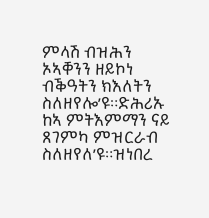ምላሽ ብዝሕን ኦኣቐንን ዘይኮነ ብቕዓትን ክእለትን ስለዘየሎ’ዩ።ድሕሪኡ ከኣ ምትእምማን ናይ ጸገምካ ምዝርራብ ስለዘየለ’ዩ።ዝነበረ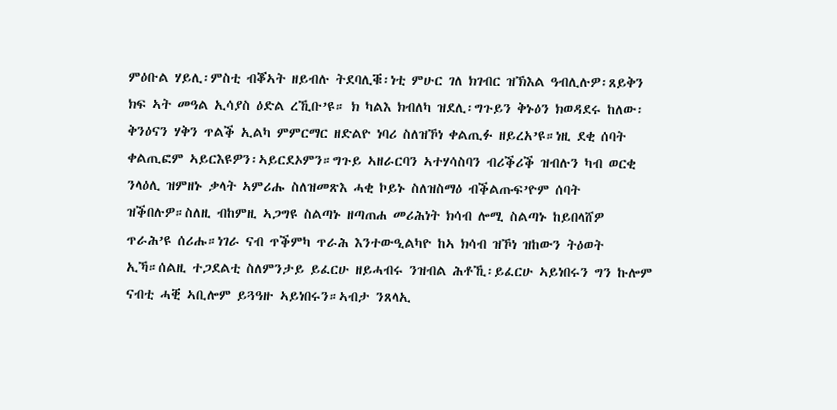ምዕቡል ሃይሊ፡ምስቲ ብቖኣት ዘይብሉ ትደባሊቑ፡ነቲ ምሁር ገለ ክገብር ዝኽእል ዓብሊሉዎ፡ጸይቅን ክፍ ኣት መዓል ኢሳያስ ዕድል ረኺቡ’ዩ። ክ ካልእ ክብለካ ዝደሊ፡ግጉይን ቅኑዕን ክወዳደሩ ከለው፡ቅንዕናን ሃቅን ጥልቕ ኢልካ ምምርማር ዘድልዮ ነባሪ ስለዝኾነ ቀልጢፉ ዘይረአ’ዩ።ነዚ ደቂ ሰባት ቀልጢፎም ኣይርእዩዎን፡ኣይርደኦምን።ግጉይ ኣዘራርባን ኣተሃሳስባን ብሪቕሪቕ ዝብሉን ካብ ወርቂ ንላዕሊ ዝምዘኑ ቃላት ኣምሪሑ ስለዝመጽእ ሓቂ ኮይኑ ስለዝስማዕ ብቕልጡፍ’ዮም ሰባት ዝቕበሉዎ።ስለዚ ብከምዚ ኣጋግዩ ስልጣኑ ዘጣጠሐ መሪሕነት ክሳብ ሎሚ ስልጣኑ ከይበላሸዎ ጥራሕ’ዩ ሰሪሑ።ነገራ ናብ ጥቕምካ ጥራሕ እንተውዒልካዮ ከኣ ክሳብ ዝኾነ ዝከውን ትዕወት ኢኻ።ሰልዚ ተጋደልቲ ስለምንታይ ይፈርሁ ዘይሓብሩ ንዝብል ሕቶኺ፡ይፈርሁ ኣይነበሩን ግን ኩሎም ናብቲ ሓቒ ኣቢሎም ይጓዓዙ ኣይነበሩን።ኣብታ ንጸላኢ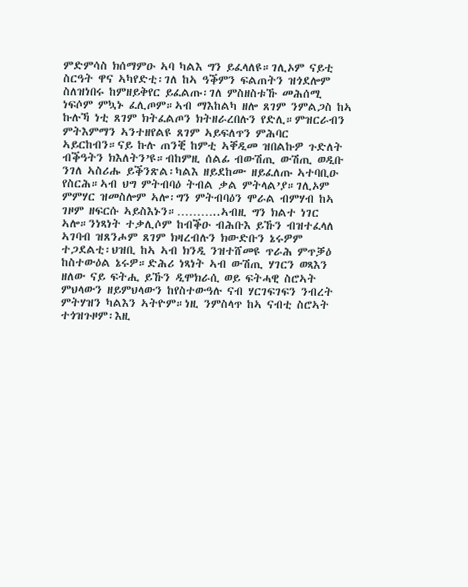ምድምሳስ ክሰማምዑ ኣባ ካልእ ግን ይፈላለዩ።ገሊኦም ናይቲ ስርዓት ዋና ኣካየድቲ፡ገለ ከኣ ዓቕምን ፍልጠትን ዝጎደሎም ስለዝነበሩ ከምዘይቅየር ይፈልጡ፡ገለ ምስዘስቱኹ መሕሰሚ ነፍሶም ምኳኑ ፈሊጦም።ኣብ ማእከልካ ዘሎ ጸገም ንምልጋስ ከኣ ኩሉኻ ነቲ ጸገም ክትፈልጦን ክትዘራረበሉን የድሊ።ምዝርራብን ምትእምማን ኣንተዘየልዩ ጸገም ኣይፍለጥን ምሕባር ኣይርከብን።ናይ ኩሉ ጠንቒ ከምቲ ኣቐዲመ ዝበልኩዎ ጉድለት ብቕዓትን ክእለትን’ዩ።ብከምዚ ሰልፊ ብውሽጢ ውሽጢ ወዲቡ ንገለ ኣስሪሑ ይቕንጽል፡ካልእ ዘይደከሙ ዘይፈለጡ ኣተባቢዑ የስርሕ።ኣብ ህግ ምትብባዕ ትብል ቃል ምትላል’ያ።ገሊኦም ምምሃር ዝመስሎም ኣሎ፡ግን ምትብባዕን ሞራል ብምሃብ ከኣ ገዞም ዘፍርሱ ኣይስእኑን።………..ኣብዚ ግን ክልተ ነገር ኣሎ።ንነጻነት ተቃሊሶም ከብቕዑ ብሕቡእ ይኹን ብዝተፈላለ ኣገባብ ዝጸንሖም ጸገም ክዛረብሉን ክውድቡን ኔሩዎም ተጋደልቲ፡ህዝቢ ከኣ ኣብ ክንዲ ንዝተሸመዩ ጥራሕ ምጥቓዕ ከስተውዕል ኔሩዎ።ድሕሪ ነጻነት ኣብ ውሽጢ ሃገርን ወጻእን ዘለው ናይ ፍትሒ ይኹን ዲሞክራሲ ወይ ፍትሓዊ ስሮኣት ምህላውን ዘይምህላውን ከየስተውዓሉ ናብ ሃርገፍገፍን ንብረት ምትሃዝን ካልእን ኣትዮም።ነዚ ንምስላጥ ከኣ ናብቲ ስሮኣት ተጎዝጉዞም፡እዚ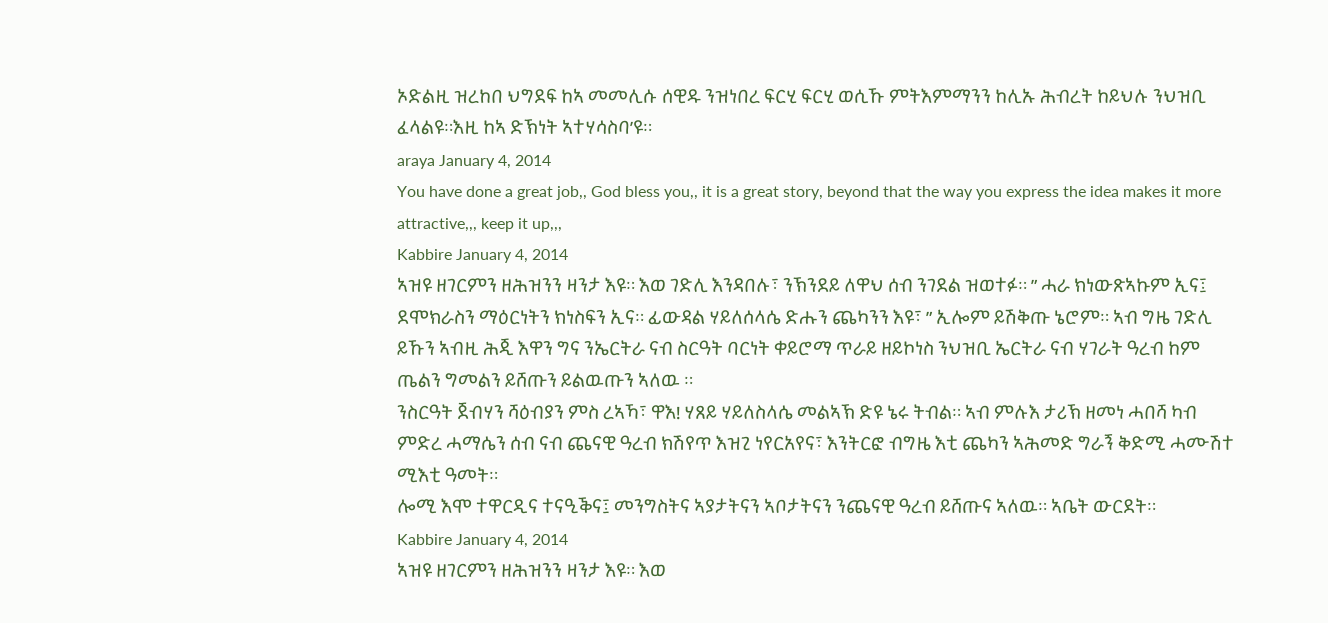ኦድልዚ ዝረከበ ህግደፍ ከኣ መመሊሱ ሰዊዱ ንዝነበረ ፍርሂ ፍርሂ ወሲኹ ምትእምማንን ከሊኡ ሕብረት ከይህሉ ንህዝቢ ፈላልዩ።እዚ ከኣ ድኽነት ኣተሃሳስባ’ዩ።
araya January 4, 2014
You have done a great job,, God bless you,, it is a great story, beyond that the way you express the idea makes it more attractive,,, keep it up,,,
Kabbire January 4, 2014
ኣዝዩ ዘገርምን ዘሕዝንን ዛንታ እዩ። እወ ገድሊ እንዳበሉ፣ ንኽንደይ ለዋህ ሰብ ንገደል ዝወተፉ። ” ሓራ ክነውጽኣኩም ኢና፤ ደሞክራስን ማዕርነትን ክነስፍን ኢና። ፊውዳል ሃይለሰላሴ ድሑን ጨካንን እዩ፣ ” ኢሎም ይሽቅጡ ኔሮም። ኣብ ግዜ ገድሊ ይኹን ኣብዚ ሕጂ እዋን ግና ንኤርትራ ናብ ስርዓት ባርነት ቀይሮማ ጥራይ ዘይኮነስ ንህዝቢ ኤርትራ ናብ ሃገራት ዓረብ ከም ጤልን ግመልን ይሸጡን ይልዉጡን ኣለዉ ።
ንስርዓት ጀብሃን ሻዕብያን ምስ ረኣኻ፣ ዋእ! ሃጸይ ሃይለስላሴ መልኣኽ ድዩ ኔሩ ትብል። ኣብ ምሉእ ታሪኽ ዘመነ ሓበሻ ካብ ምድረ ሓማሴን ሰብ ናብ ጨናዊ ዓረብ ክሽየጥ እዝጊ ነየርአየና፣ እንትርፎ ብግዜ እቲ ጨካን ኣሕመድ ግራኝ ቅድሚ ሓሙሽተ ሚእቲ ዓመት።
ሎሚ እሞ ተዋርዲና ተናዒቕና፤ መንግስትና ኣያታትናን ኣቦታትናን ንጨናዊ ዓረብ ይሸጡና ኣለዉ። ኣቤት ውርደት።
Kabbire January 4, 2014
ኣዝዩ ዘገርምን ዘሕዝንን ዛንታ እዩ። እወ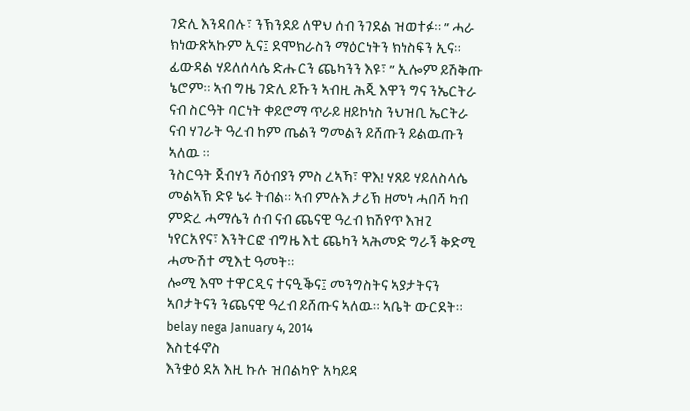ገድሊ እንዳበሉ፣ ንኽንደይ ለዋህ ሰብ ንገደል ዝወተፉ። ” ሓራ ክነውጽኣኩም ኢና፤ ደሞክራስን ማዕርነትን ክነስፍን ኢና። ፊውዳል ሃይለሰላሴ ድሑርን ጨካንን እዩ፣ ” ኢሎም ይሽቅጡ ኔሮም። ኣብ ግዜ ገድሊ ይኹን ኣብዚ ሕጂ እዋን ግና ንኤርትራ ናብ ስርዓት ባርነት ቀይሮማ ጥራይ ዘይኮነስ ንህዝቢ ኤርትራ ናብ ሃገራት ዓረብ ከም ጤልን ግመልን ይሸጡን ይልዉጡን ኣለዉ ።
ንስርዓት ጀብሃን ሻዕብያን ምስ ረኣኻ፣ ዋእ! ሃጸይ ሃይለስላሴ መልኣኽ ድዩ ኔሩ ትብል። ኣብ ምሉእ ታሪኽ ዘመነ ሓበሻ ካብ ምድረ ሓማሴን ሰብ ናብ ጨናዊ ዓረብ ክሽየጥ እዝጊ ነየርአየና፣ እንትርፎ ብግዜ እቲ ጨካን ኣሕመድ ግራኝ ቅድሚ ሓሙሽተ ሚእቲ ዓመት።
ሎሚ እሞ ተዋርዲና ተናዒቕና፤ መንግስትና ኣያታትናን ኣቦታትናን ንጨናዊ ዓረብ ይሸጡና ኣለዉ። ኣቤት ውርደት።
belay nega January 4, 2014
እስቲፋኖስ
እንቋዕ ደአ እዚ ኩሉ ዝበልካዮ አካይዳ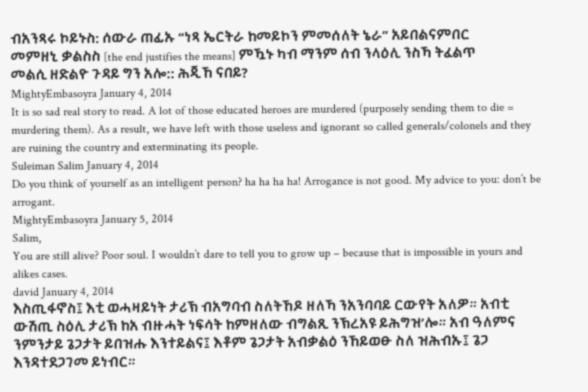ብአንጻሩ ኮይኑስ: ሰውራ ጠፊኡ “ነጻ ኤርትራ ከመይኮን ምመሰለት ኔራ” አይበልናምበር
መምዘኒ ቃልስስ [the end justifies the means] ምዃኑ ካብ ማንም ሰብ ንላዕሊ ንስኻ ትፈልጥ
መልሲ ዘድልዮ ጉዳይ ግን አሎ:: ሕጂኸ ናበይ?
MightyEmbasoyra January 4, 2014
It is so sad real story to read. A lot of those educated heroes are murdered (purposely sending them to die = murdering them). As a result, we have left with those useless and ignorant so called generals/colonels and they are ruining the country and exterminating its people.
Suleiman Salim January 4, 2014
Do you think of yourself as an intelligent person? ha ha ha ha! Arrogance is not good. My advice to you: don’t be arrogant.
MightyEmbasoyra January 5, 2014
Salim,
You are still alive? Poor soul. I wouldn’t dare to tell you to grow up – because that is impossible in yours and alikes cases.
david January 4, 2014
እስጢፋኖስ፤ እቲ ወሓዛይነት ታሪኽ ብአግባብ ስለትኸዶ ዘለኻ ንአንባባይ ርውየት አለዎ። አብቲ ውሽጢ ስዕሊ ታሪኽ ከአ ብዙሓት ነፍሳት ከምዘለው ብግልጺ ንኽረአዩ ይሕግዝ’ሎ። አብ ዓለምና ንምንታይ ጌጋታት ይበዝሑ እንተይልና፤ እቶም ጌጋታት አብቃልዕ ንኸይወፁ ስለ ዝሕብኡ፤ ጌጋ እንዳተደጋገመ ይነብር።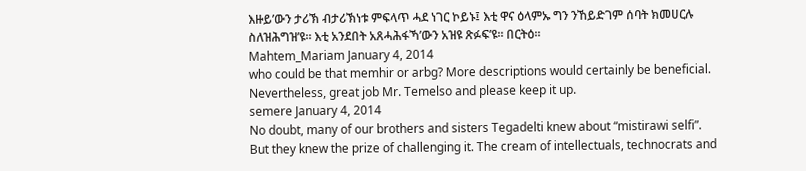እዙይ’ውን ታሪኽ ብታሪኽነቱ ምፍላጥ ሓደ ነገር ኮይኑ፤ እቲ ዋና ዕላምኡ ግን ንኸይድገም ሰባት ክመሀርሉ ስለዝሕግዝ’ዩ። እቲ አንደበት አጸሓሕፋኻ’ውን አዝዩ ጽፉፍ’ዩ። በርትዕ።
Mahtem_Mariam January 4, 2014
who could be that memhir or arbg? More descriptions would certainly be beneficial. Nevertheless, great job Mr. Temelso and please keep it up.
semere January 4, 2014
No doubt, many of our brothers and sisters Tegadelti knew about “mistirawi selfi”. But they knew the prize of challenging it. The cream of intellectuals, technocrats and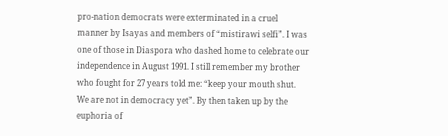pro-nation democrats were exterminated in a cruel manner by Isayas and members of “mistirawi selfi”. I was one of those in Diaspora who dashed home to celebrate our independence in August 1991. I still remember my brother who fought for 27 years told me: “keep your mouth shut. We are not in democracy yet”. By then taken up by the euphoria of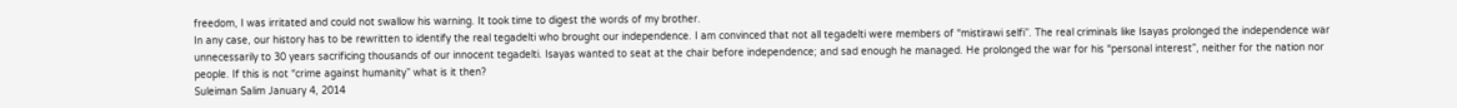freedom, I was irritated and could not swallow his warning. It took time to digest the words of my brother.
In any case, our history has to be rewritten to identify the real tegadelti who brought our independence. I am convinced that not all tegadelti were members of “mistirawi selfi”. The real criminals like Isayas prolonged the independence war unnecessarily to 30 years sacrificing thousands of our innocent tegadelti. Isayas wanted to seat at the chair before independence; and sad enough he managed. He prolonged the war for his “personal interest”, neither for the nation nor people. If this is not “crime against humanity” what is it then?
Suleiman Salim January 4, 2014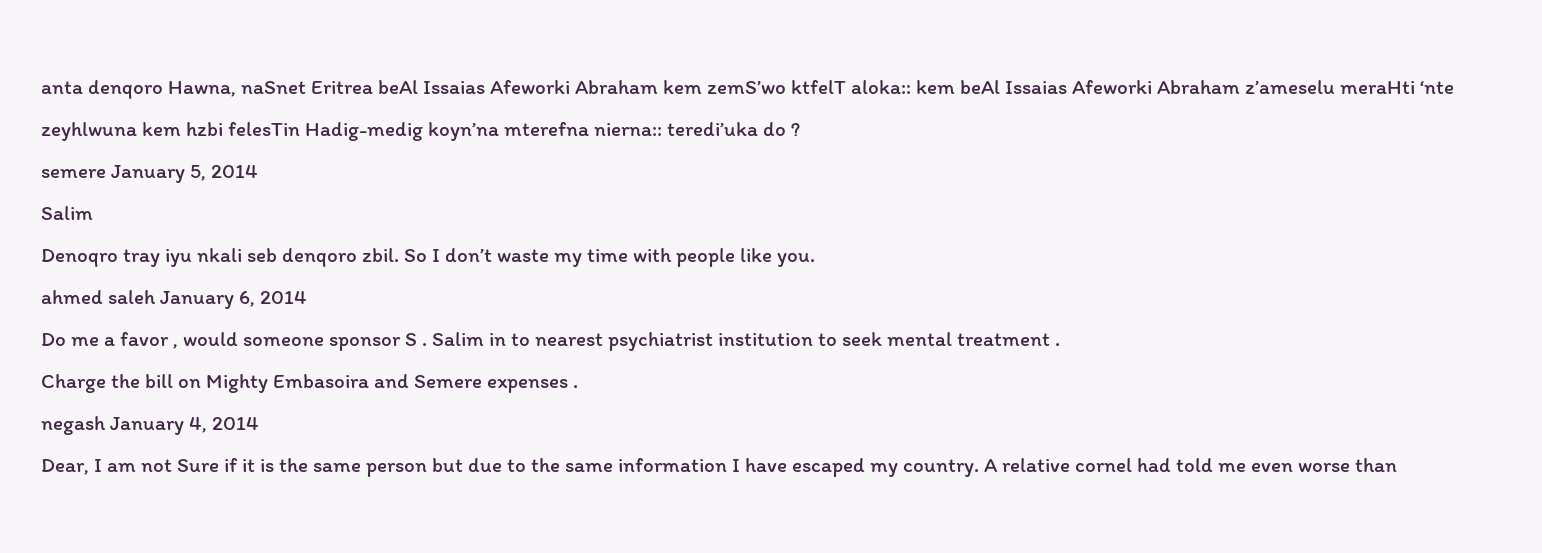anta denqoro Hawna, naSnet Eritrea beAl Issaias Afeworki Abraham kem zemS’wo ktfelT aloka:: kem beAl Issaias Afeworki Abraham z’ameselu meraHti ‘nte zeyhlwuna kem hzbi felesTin Hadig-medig koyn’na mterefna nierna:: teredi’uka do ?
semere January 5, 2014
Salim
Denoqro tray iyu nkali seb denqoro zbil. So I don’t waste my time with people like you.
ahmed saleh January 6, 2014
Do me a favor , would someone sponsor S . Salim in to nearest psychiatrist institution to seek mental treatment .
Charge the bill on Mighty Embasoira and Semere expenses .
negash January 4, 2014
Dear, I am not Sure if it is the same person but due to the same information I have escaped my country. A relative cornel had told me even worse than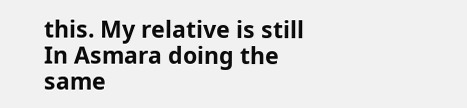this. My relative is still In Asmara doing the same